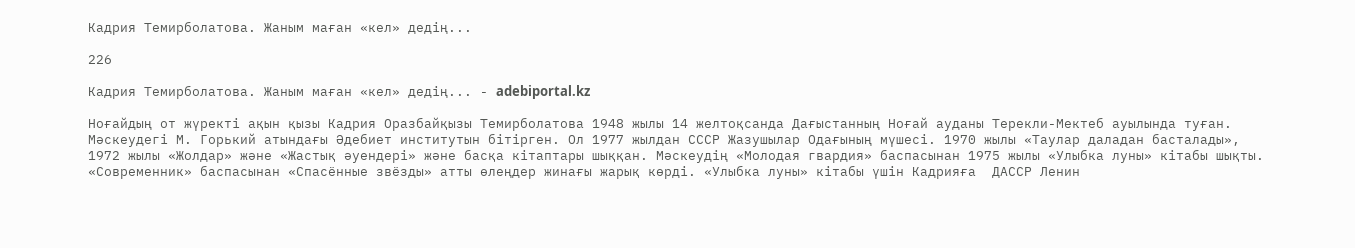Кадрия Темирболатова. Жаным маған «кел» дедің...

226

Кадрия Темирболатова. Жаным маған «кел» дедің... - adebiportal.kz

Ноғайдың от жүректі ақын қызы Кадрия Оразбайқызы Темирболатова 1948 жылы 14 желтоқсанда Дағыстанның Ноғай ауданы Терекли-Мектеб ауылында туған. Мәскеудегі М. Горький атындағы Әдебиет институтын бітірген. Ол 1977 жылдан СССР Жазушылар Одағының мүшесі. 1970 жылы «Таулар даладан басталады», 1972 жылы «Жолдар» және «Жастық әуендері» және басқа кітаптары шыққан. Мәскеудің «Молодая гвардия» баспасынан 1975 жылы «Улыбка луны» кітабы шықты. «Современник» баспасынан «Спасённые звёзды» атты өлеңдер жинағы жарық көрді. «Улыбка луны» кітабы үшін Кадрияға  ДАССР Ленин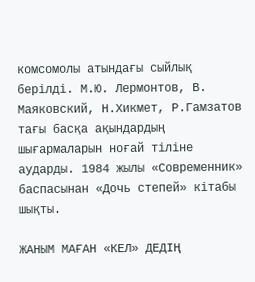комсомолы атындағы сыйлық берілді. М.Ю. Лермонтов, В. Маяковский, Н.Хикмет, Р.Гамзатов тағы басқа ақындардың шығармаларын ноғай тіліне аударды. 1984 жылы «Современник» баспасынан «Дочь степей» кітабы шықты.

ЖАНЫМ МАҒАН «КЕЛ» ДЕДІҢ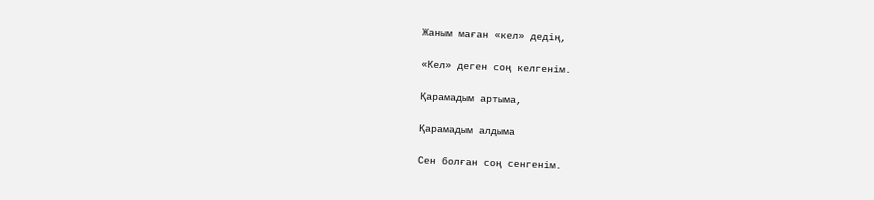Жаным маған «кел» дедің,

«Кел» деген соң келгенім.

Қарамадым артыма,

Қарамадым алдыма

Сен болған соң сенгенім.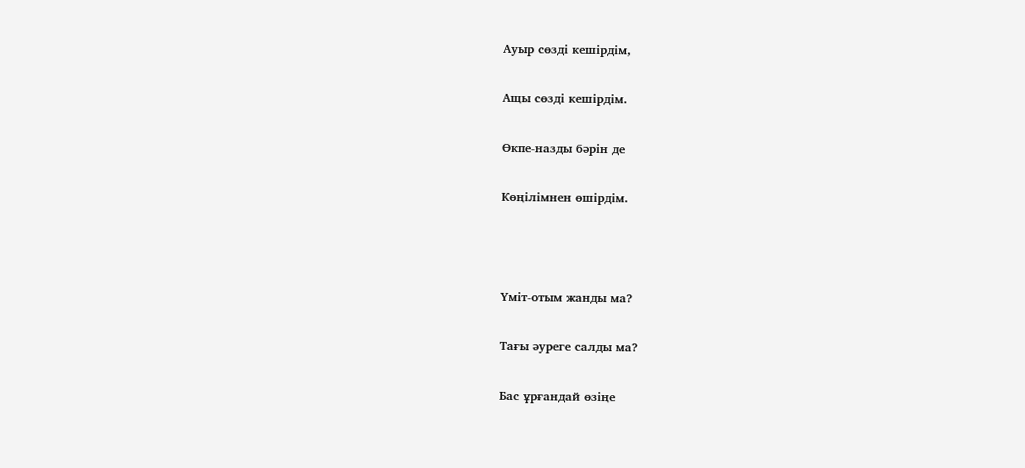Ауыр сөзді кешірдім,

Ащы сөзді кешірдім.

Өкпе-назды бәрін де

Көңілімнен өшірдім.



Үміт-отым жанды ма?

Тағы әуреге салды ма?

Бас ұрғандай өзіңе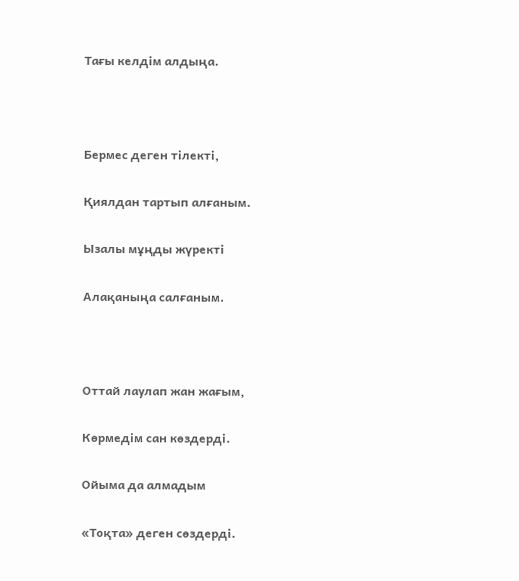Тағы келдім алдыңа.



Бермес деген тілекті,

Қиялдан тартып алғаным.

Ызалы мұңды жүректі

Алақаныңа салғаным.



Оттай лаулап жан жағым,

Көрмедім сан көздерді.

Ойыма да алмадым

«Тоқта» деген сөздерді.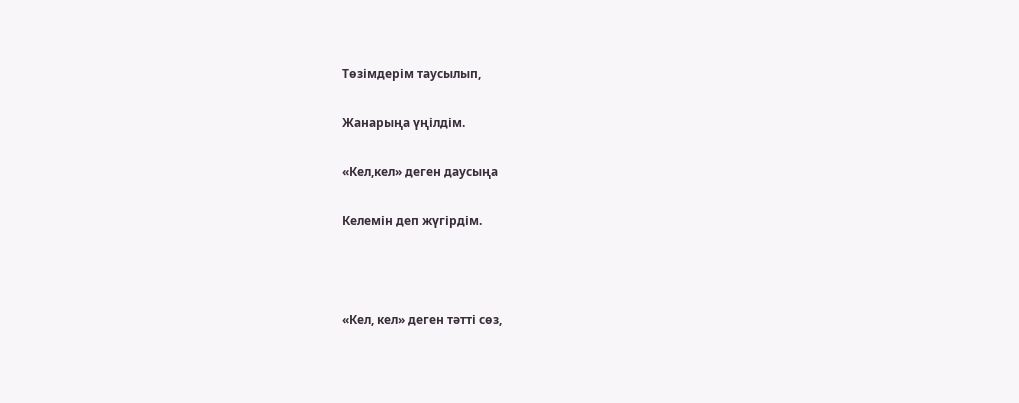Төзімдерім таусылып,

Жанарыңа үңілдім.

«Кел,кел» деген даусыңа

Келемін деп жүгірдім.



«Кел, кел» деген тәтті сөз,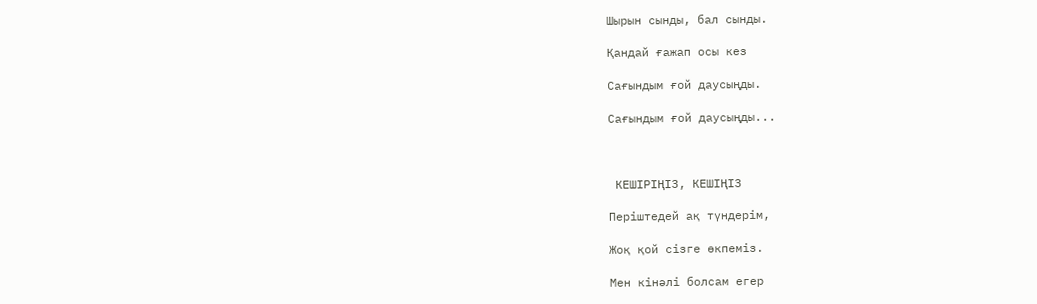Шырын сынды, бал сынды.

Қандай ғажап осы кез

Сағындым ғой даусыңды.

Сағындым ғой даусыңды...



 КЕШІРІҢІЗ, КЕШІҢІЗ

Періштедей ақ түндерім,

Жоқ қой сізге өкпеміз.

Мен кінәлі болсам егер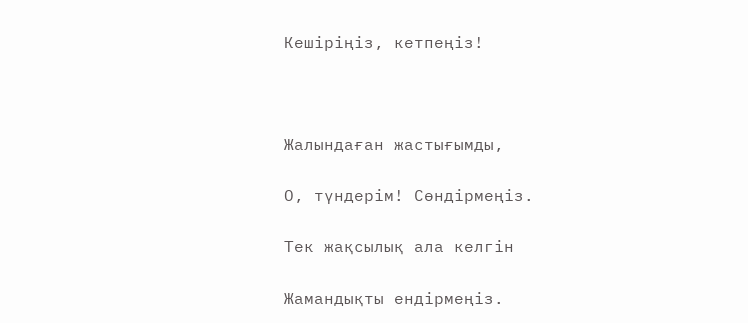Кешіріңіз, кетпеңіз!



Жалындаған жастығымды,

О, түндерім! Сөндірмеңіз.

Тек жақсылық ала келгін

Жамандықты ендірмеңіз.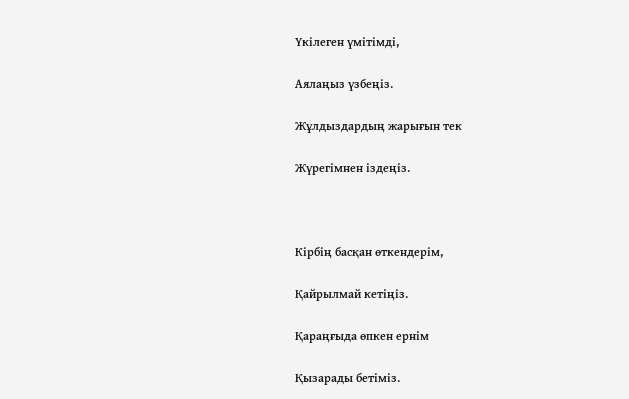Үкілеген үмітімді,

Аялаңыз үзбеңіз.

Жұлдыздардың жарығын тек

Жүрегімнен іздеңіз.



Кірбің басқан өткендерім,

Қайрылмай кетіңіз.

Қараңғыда өпкен ернім

Қызарады бетіміз.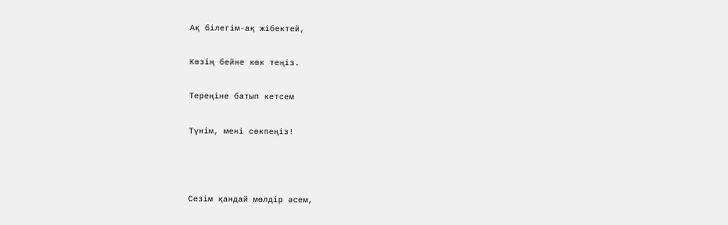Ақ білегім-ақ жібектей,

Көзің бейне көк теңіз.

Тереңіне батып кетсем

Түнім, мені сөкпеңіз!



Сезім қандай мөлдір әсем,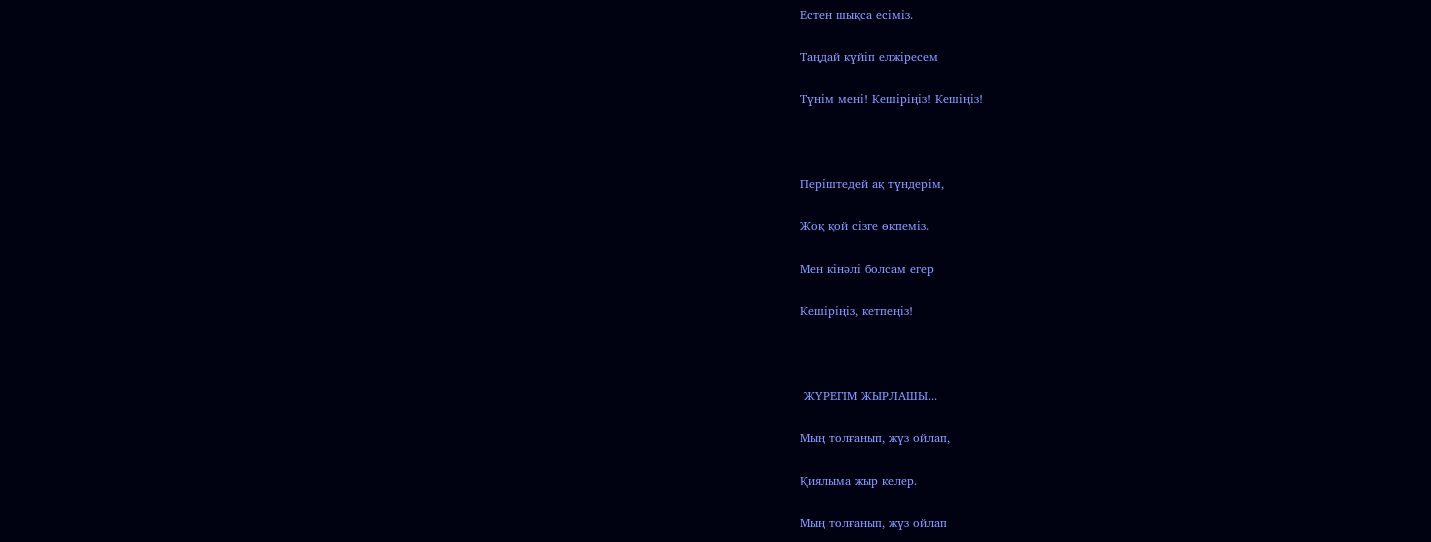Естен шықса есіміз.

Таңдай күйіп елжіресем

Түнім мені! Кешіріңіз! Кешіңіз!



Періштедей ақ түндерім,

Жоқ қой сізге өкпеміз.

Мен кінәлі болсам егер

Кешіріңіз, кетпеңіз!



 ЖҮРЕГІМ ЖЫРЛАШЫ...

Мың толғанып, жүз ойлап,

Қиялыма жыр келер.

Мың толғанып, жүз ойлап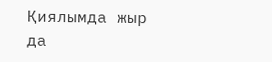Қиялымда жыр да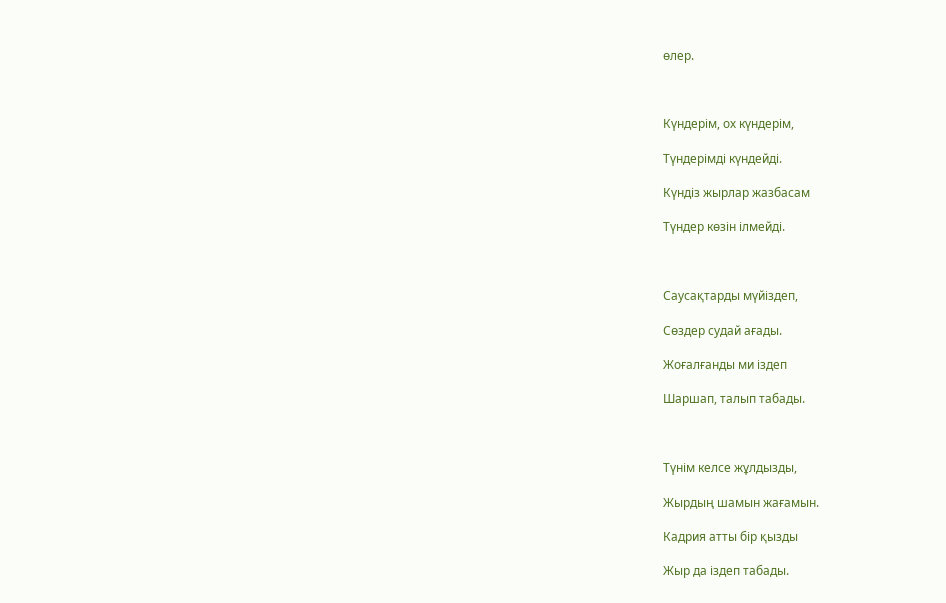өлер.



Күндерім, ох күндерім,

Түндерімді күндейді.

Күндіз жырлар жазбасам

Түндер көзін ілмейді.



Саусақтарды мүйіздеп,

Сөздер судай ағады.

Жоғалғанды ми іздеп

Шаршап, талып табады.



Түнім келсе жұлдызды,

Жырдың шамын жағамын.

Кадрия атты бір қызды

Жыр да іздеп табады.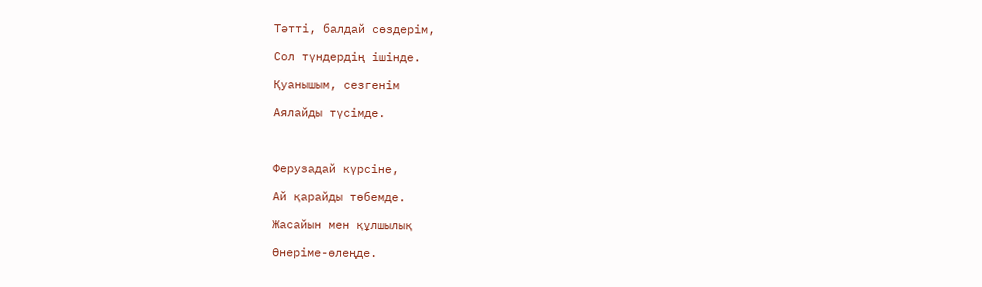Тәтті, балдай сөздерім,

Сол түндердің ішінде.

Қуанышым, сезгенім

Аялайды түсімде.



Ферузадай күрсіне,

Ай қарайды төбемде.

Жасайын мен құлшылық

Өнеріме-өлеңде.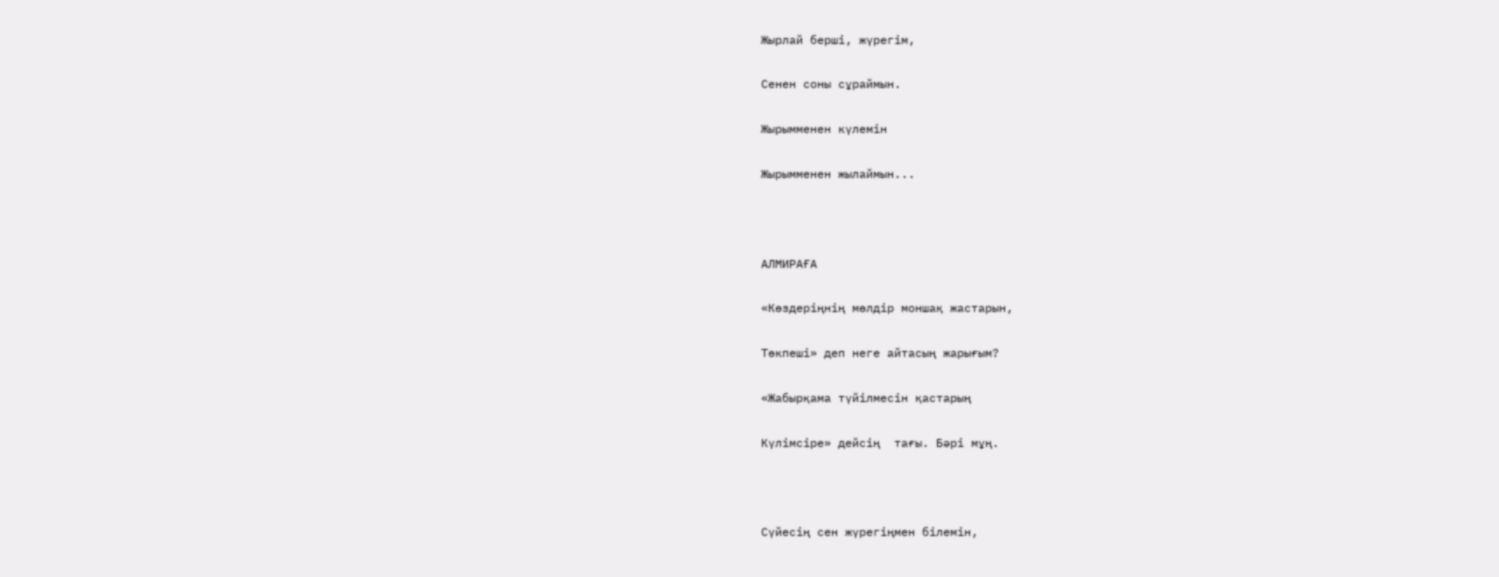Жырлай берші, жүрегім,

Сенен соны сұраймын.

Жырымменен күлемін

Жырымменен жылаймын...



АЛМИРАҒА

«Көздеріңнің мөлдір моншақ жастарын,

Төкпеші» деп неге айтасың жарығым?

«Жабырқама түйілмесін қастарың

Күлімсіре» дейсің  тағы. Бәрі мұң.



Сүйесің сен жүрегіңмен білемін,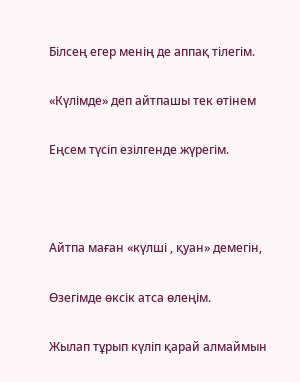Білсең егер менің де аппақ тілегім.

«Күлімде» деп айтпашы тек өтінем

Еңсем түсіп езілгенде жүрегім.



Айтпа маған «күлші , қуан» демегін,

Өзегімде өксік атса өлеңім.

Жылап тұрып күліп қарай алмаймын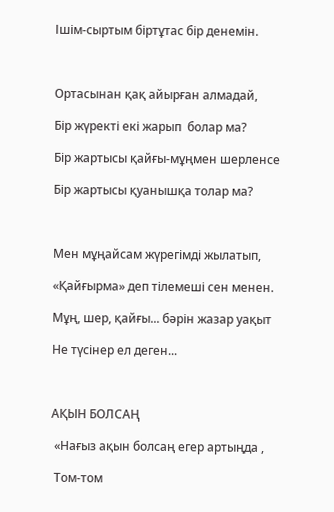Ішім-сыртым біртұтас бір денемін.



Ортасынан қақ айырған алмадай,

Бір жүректі екі жарып  болар ма?

Бір жартысы қайғы-мұңмен шерленсе

Бір жартысы қуанышқа толар ма?



Мен мұңайсам жүрегімді жылатып,

«Қайғырма» деп тілемеші сен менен.

Мұң, шер, қайғы... бәрін жазар уақыт

Не түсінер ел деген...



АҚЫН БОЛСАҢ

 «Нағыз ақын болсаң егер артыңда ,

 Том-том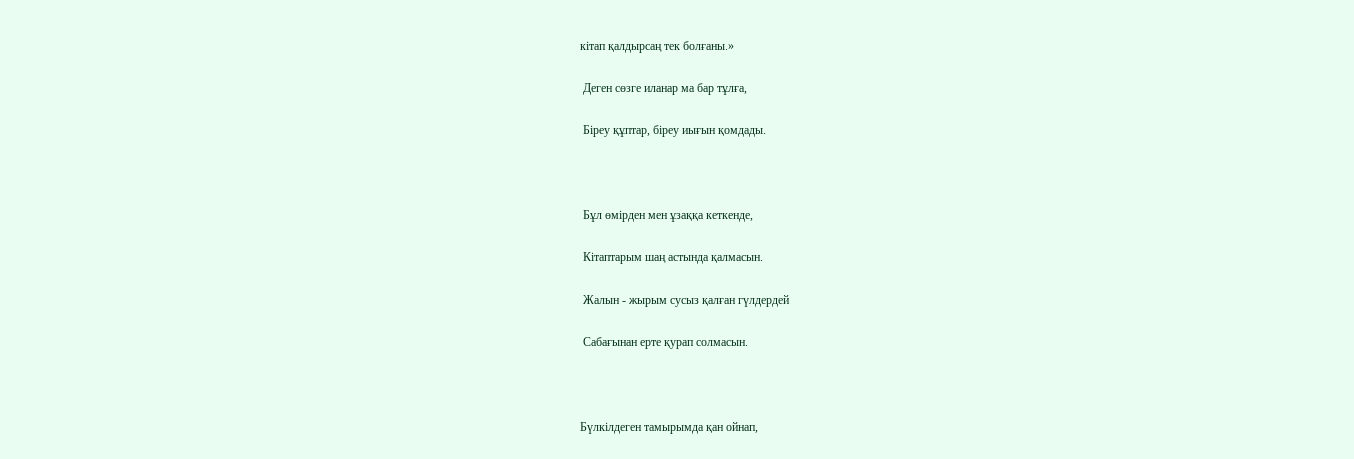кітап қалдырсаң тек болғаны.»

 Деген сөзге иланар ма бар тұлға,

 Біреу құптар, біреу иығын қомдады.



 Бұл өмірден мен ұзаққа кеткенде,

 Кітаптарым шаң астында қалмасын.

 Жалын - жырым сусыз қалған гүлдердей

 Сабағынан ерте қурап солмасын.



Бүлкілдеген тамырымда қан ойнап,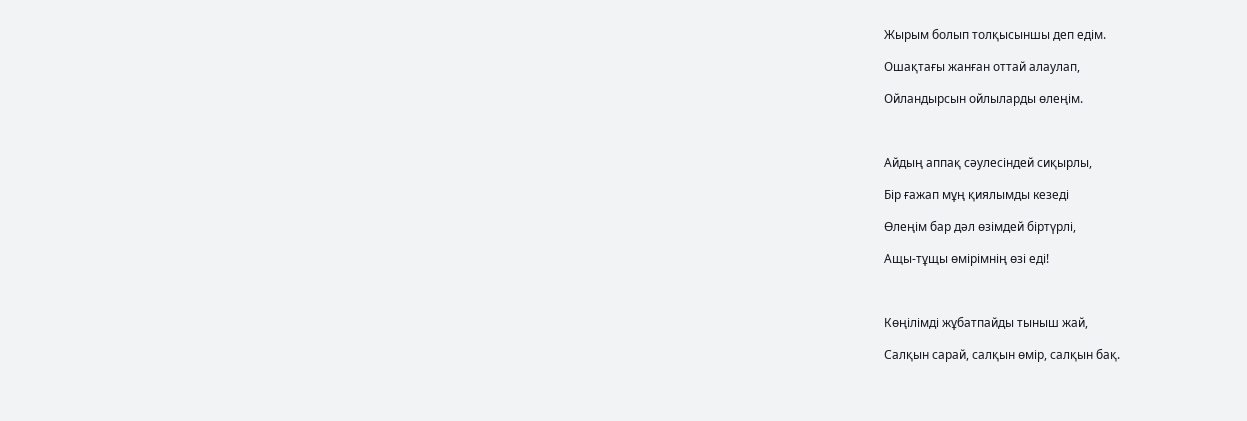Жырым болып толқысыншы деп едім.

Ошақтағы жанған оттай алаулап,

Ойландырсын ойлыларды өлеңім.



Айдың аппақ сәулесіндей сиқырлы,

Бір ғажап мұң қиялымды кезеді

Өлеңім бар дәл өзімдей біртүрлі,

Ащы-тұщы өмірімнің өзі еді!



Көңілімді жұбатпайды тыныш жай,

Салқын сарай, салқын өмір, салқын бақ.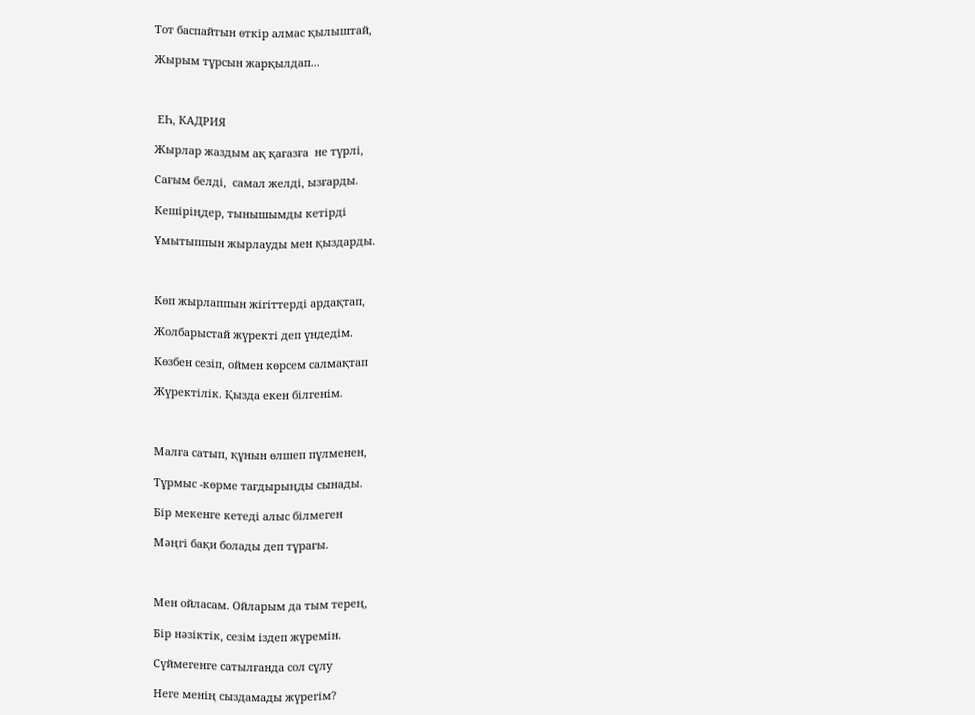Тот баспайтын өткір алмас қылыштай,

Жырым тұрсын жарқылдап...



 ЕҺ, КАДРИЯ

Жырлар жаздым ақ қағазға  не түрлі,

Сағым белді,  самал желді, ызғарды.

Кешіріңдер, тынышымды кетірді

Ұмытыппын жырлауды мен қыздарды.



Көп жырлаппын жігіттерді ардақтап,

Жолбарыстай жүректі деп үндедім.

Көзбен сезіп, оймен көрсем салмақтап

Жүректілік. Қызда екен білгенім.



Малға сатып, құнын өлшеп пұлменен,

Тұрмыс -көрме тағдырыңды сынады.

Бір мекенге кетеді алыс білмеген

Мәңгі бақи болады деп тұрағы.



Мен ойласам. Ойларым да тым терең,

Бір нәзіктік, сезім іздеп жүремін.

Сүймегенге сатылғанда сол сұлу

Неге менің сыздамады жүрегім?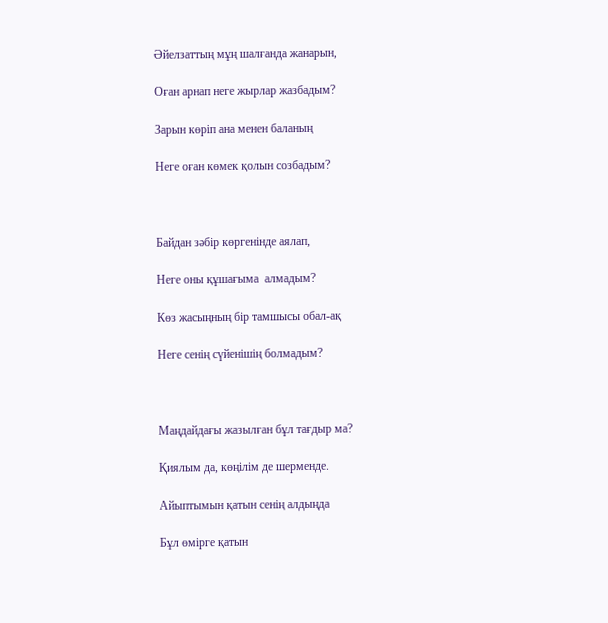Әйелзаттың мұң шалғанда жанарын,

Оған арнап неге жырлар жазбадым?

Зарын көріп ана менен баланың

Неге оған көмек қолын созбадым?



Байдан зәбір көргенінде аялап,

Неге оны құшағыма  алмадым?

Көз жасыңның бір тамшысы обал-ақ

Неге сенің сүйенішің болмадым?



Маңдайдағы жазылған бұл тағдыр ма?

Қиялым да, көңілім де шерменде.

Айыптымын қатын сенің алдыңда

Бұл өмірге қатын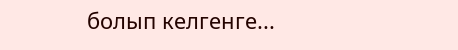болып келгенге...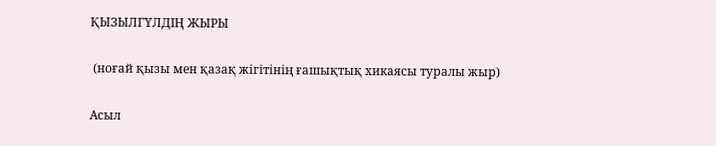ҚЫЗЫЛГҮЛДІҢ ЖЫРЫ

 (ноғай қызы мен қазақ жігітінің ғашықтық хикаясы туралы жыр)

Асыл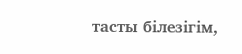тасты білезігім,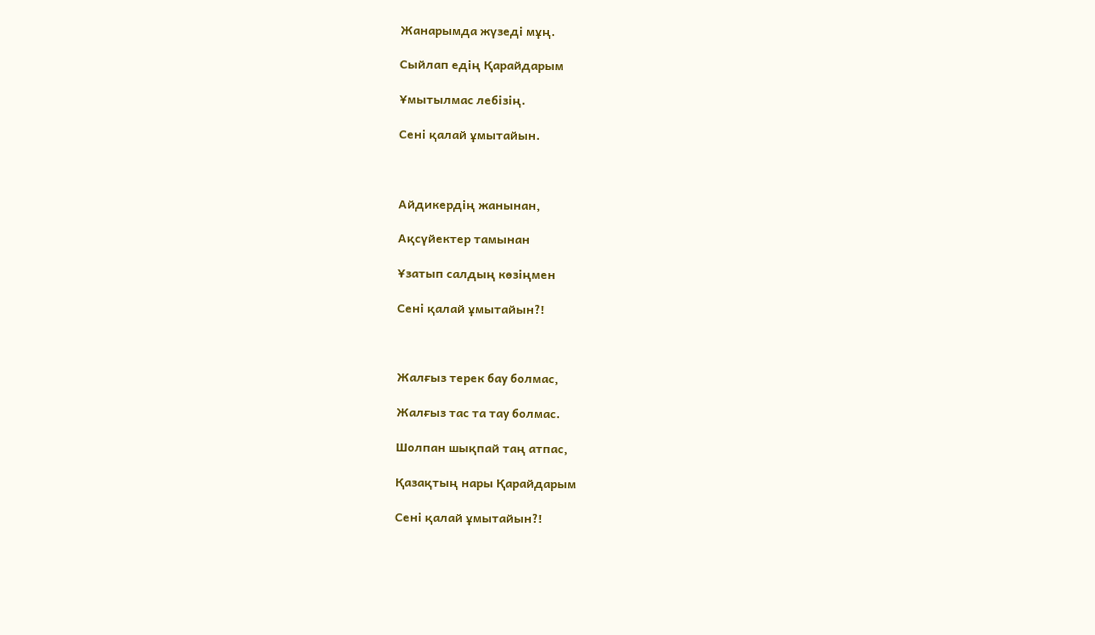Жанарымда жүзеді мұң.

Сыйлап едің Қарайдарым

Ұмытылмас лебізің.

Сені қалай ұмытайын.



Айдикердің жанынан,

Ақсүйектер тамынан

Ұзатып салдың көзіңмен

Сені қалай ұмытайын?!



Жалғыз терек бау болмас,

Жалғыз тас та тау болмас.

Шолпан шықпай таң атпас,

Қазақтың нары Қарайдарым

Сені қалай ұмытайын?!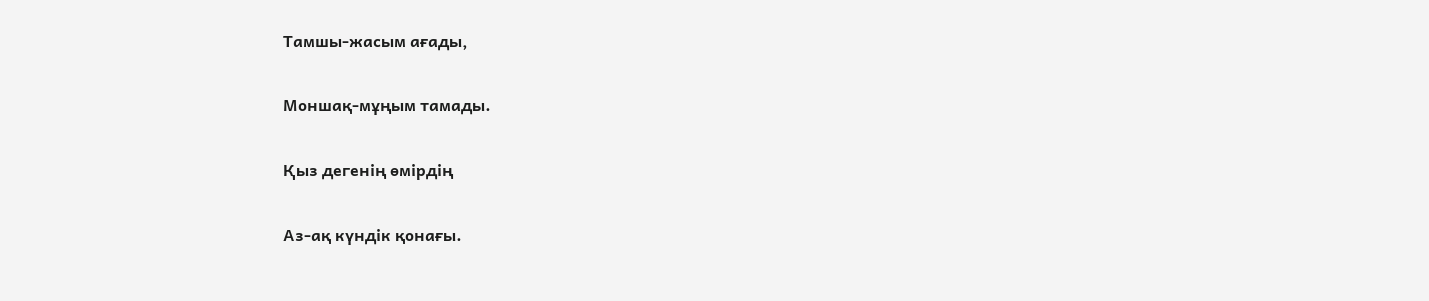Тамшы-жасым ағады,

Моншақ-мұңым тамады.

Қыз дегенің өмірдің

Аз-ақ күндік қонағы.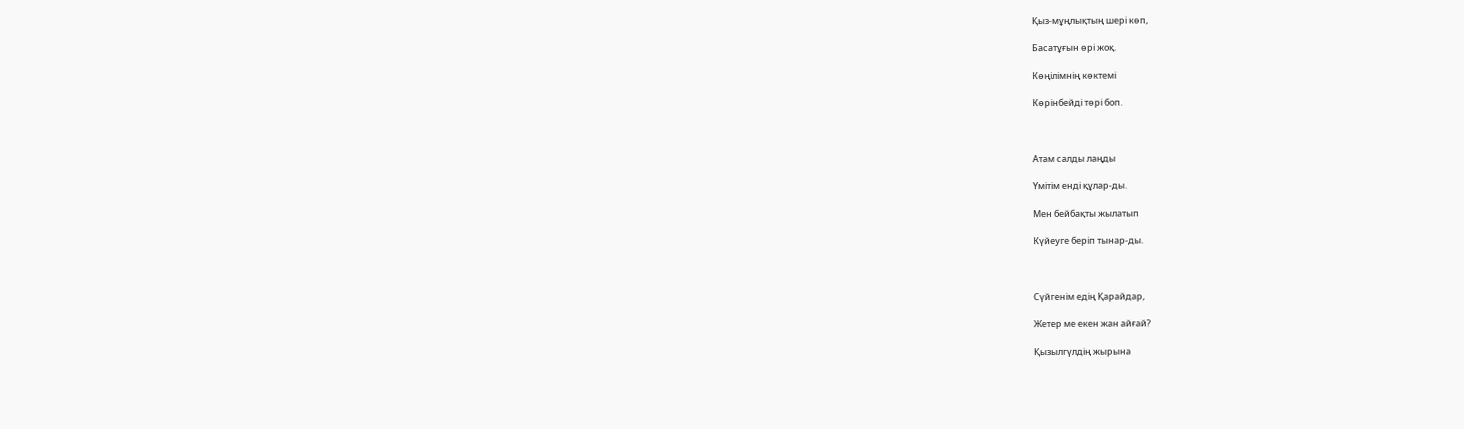Қыз-мұңлықтың шері көп,

Басатұғын өрі жоқ.

Көңілімнің көктемі

Көрінбейді төрі боп.



Атам салды лаңды

Үмітім енді құлар-ды.

Мен бейбақты жылатып

Күйеуге беріп тынар-ды.



Сүйгенім едің Қарайдар,

Жетер ме екен жан айғай?

Қызылгүлдің жырына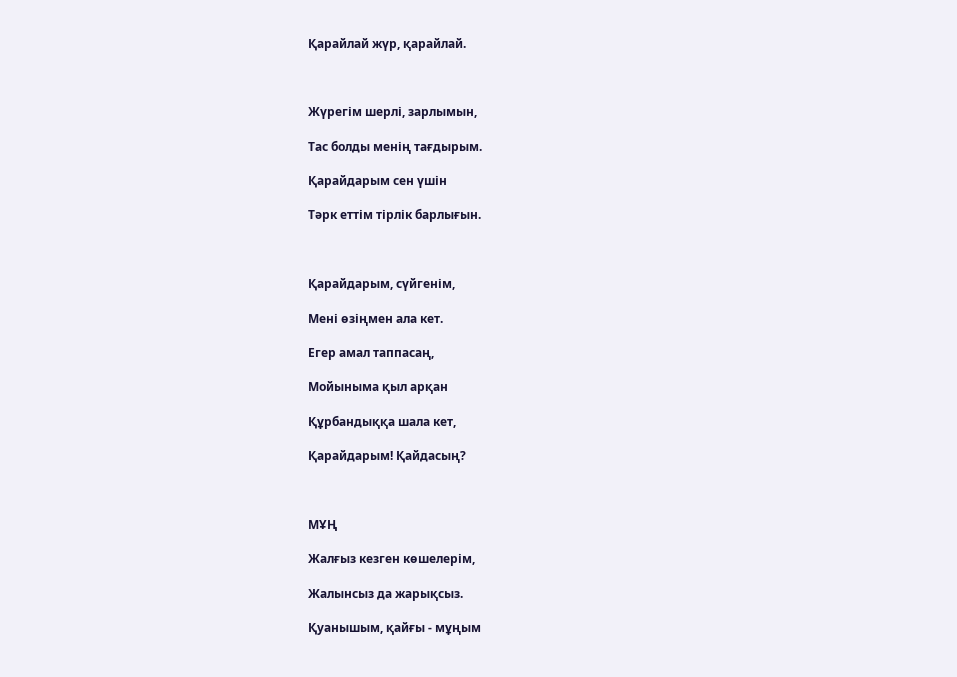Қарайлай жүр, қарайлай.



Жүрегім шерлі, зарлымын,

Тас болды менің тағдырым.

Қарайдарым сен үшін

Тәрк еттім тірлік барлығын.



Қарайдарым, сүйгенім,

Мені өзіңмен ала кет.

Егер амал таппасаң,

Мойыныма қыл арқан

Құрбандыққа шала кет,

Қарайдарым! Қайдасың?



МҰҢ

Жалғыз кезген көшелерім,

Жалынсыз да жарықсыз.

Қуанышым, қайғы - мұңым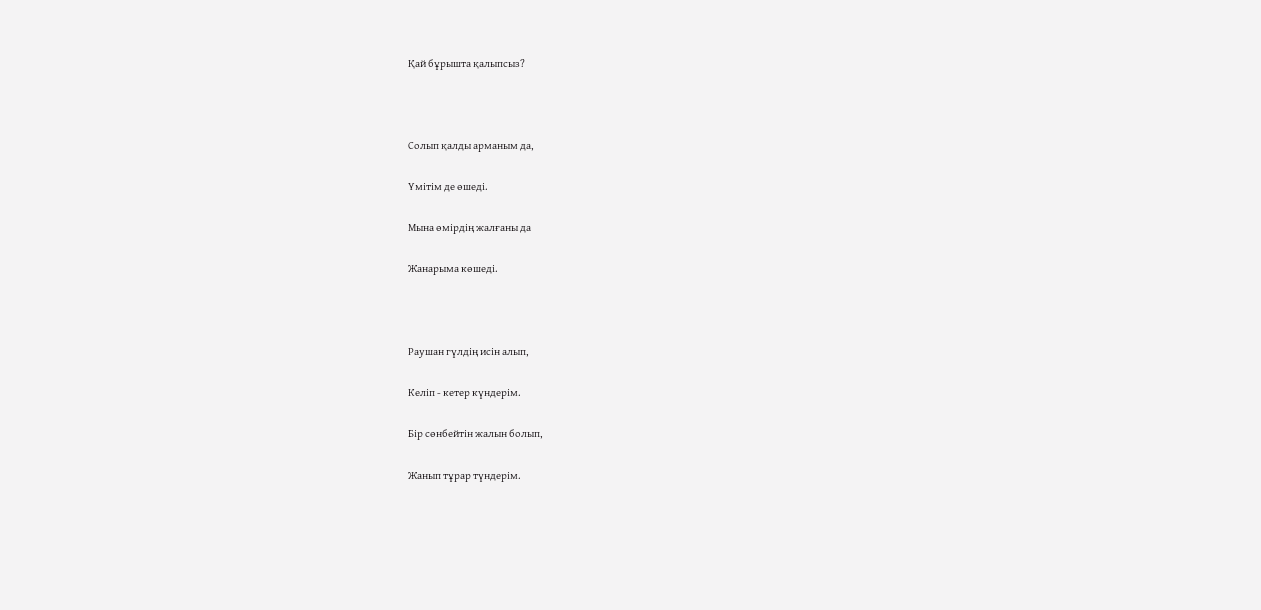Қай бұрышта қалыпсыз?



Солып қалды арманым да,

Үмітім де өшеді.

Мына өмірдің жалғаны да

Жанарыма көшеді.



Раушан гүлдің исін алып,

Келіп - кетер күндерім.

Бір сөнбейтін жалын болып,

Жанып тұрар түндерім.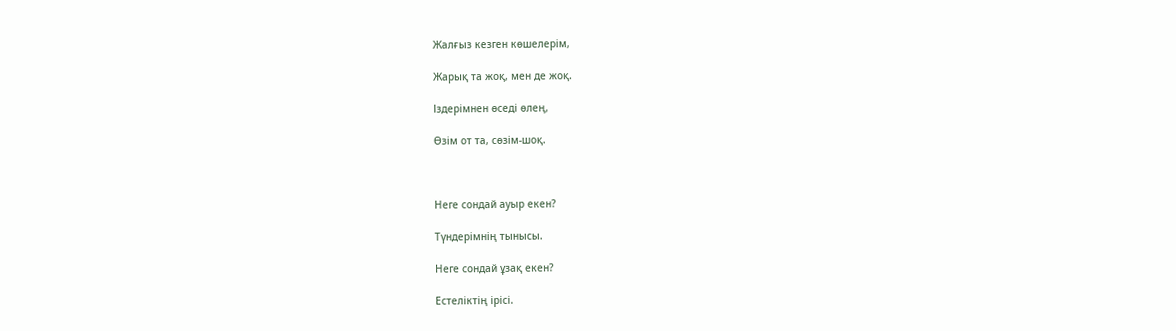Жалғыз кезген көшелерім,

Жарық та жоқ, мен де жоқ.

Іздерімнен өседі өлең,

Өзім от та, сөзім-шоқ.



Неге сондай ауыр екен?

Түндерімнің тынысы.

Неге сондай ұзақ екен?

Естеліктің ірісі.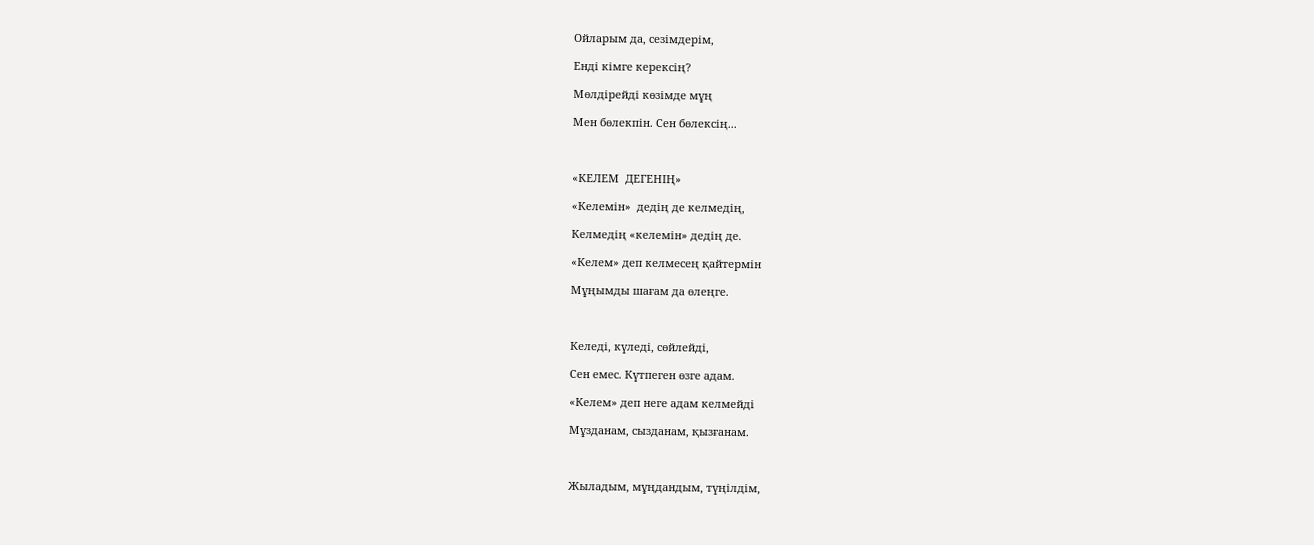Ойларым да, сезімдерім,

Енді кімге керексің?

Мөлдірейді көзімде мұң

Мен бөлекпін. Сен бөлексің...



«КЕЛЕМ  ДЕГЕНІҢ»

«Келемін»  дедің де келмедің,

Келмедің «келемін» дедің де.

«Келем» деп келмесең қайтермін

Мұңымды шағам да өлеңге.



Келеді, күледі, сөйлейді,

Сен емес. Күтпеген өзге адам.

«Келем» деп неге адам келмейді

Мұзданам, сызданам, қызғанам.



Жыладым, мұңдандым, түңілдім,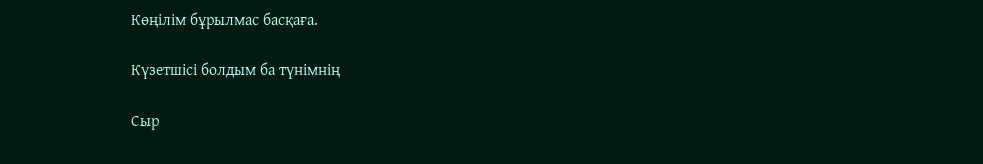Көңілім бұрылмас басқаға.

Күзетшісі болдым ба түнімнің

Сыр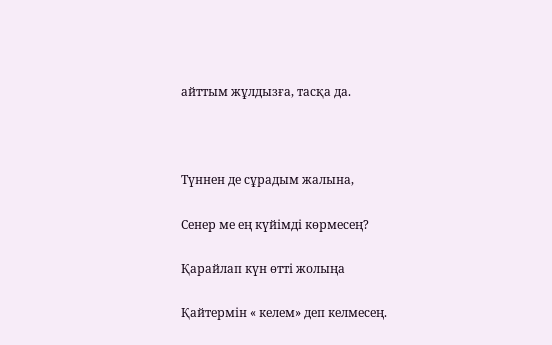айттым жұлдызға, тасқа да.



Түннен де сұрадым жалына,

Сенер ме ең күйімді көрмесең?

Қарайлап күн өтті жолыңа

Қайтермін « келем» деп келмесең.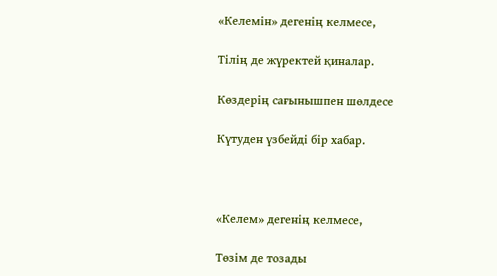«Келемін» дегенің келмесе,

Тілің де жүректей қиналар.

Көздерің сағынышпен шөлдесе

Күтуден үзбейді бір хабар.



«Келем» дегенің келмесе,

Төзім де тозады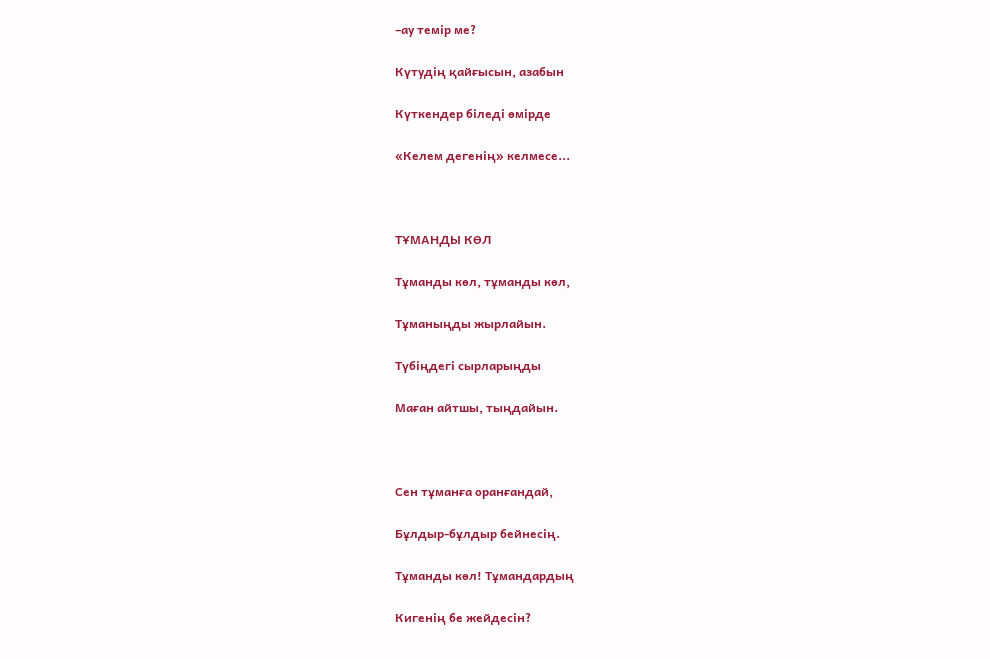–ау темір ме?

Күтудің қайғысын, азабын

Күткендер біледі өмірде

«Келем дегенің» келмесе...



ТҰМАНДЫ КӨЛ

Тұманды көл, тұманды көл,

Тұманыңды жырлайын.

Түбіңдегі сырларыңды

Маған айтшы, тыңдайын.



Сен тұманға оранғандай,

Бұлдыр-бұлдыр бейнесің.

Тұманды көл! Тұмандардың

Кигенің бе жейдесін?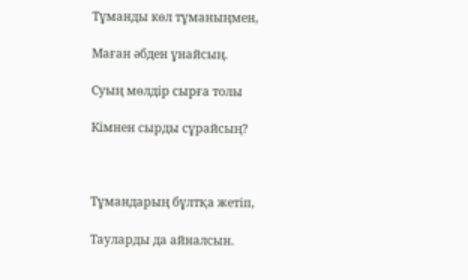Тұманды көл тұманыңмен,

Маған әбден ұнайсың.

Суың мөлдір сырға толы

Кімнен сырды сұрайсың?



Тұмандарың бұлтқа жетіп,

Тауларды да айналсын.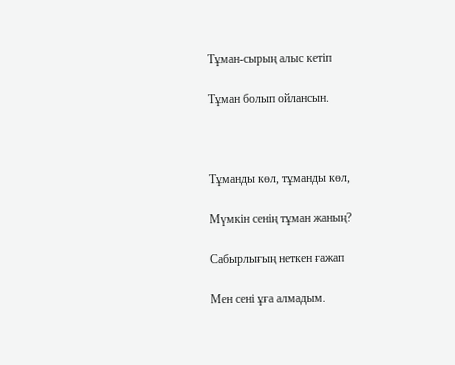Тұман-сырың алыс кетіп

Тұман болып ойлансын.



Тұманды көл, тұманды көл,

Мүмкін сенің тұман жаның?

Сабырлығың неткен ғажап

Мен сені ұға алмадым.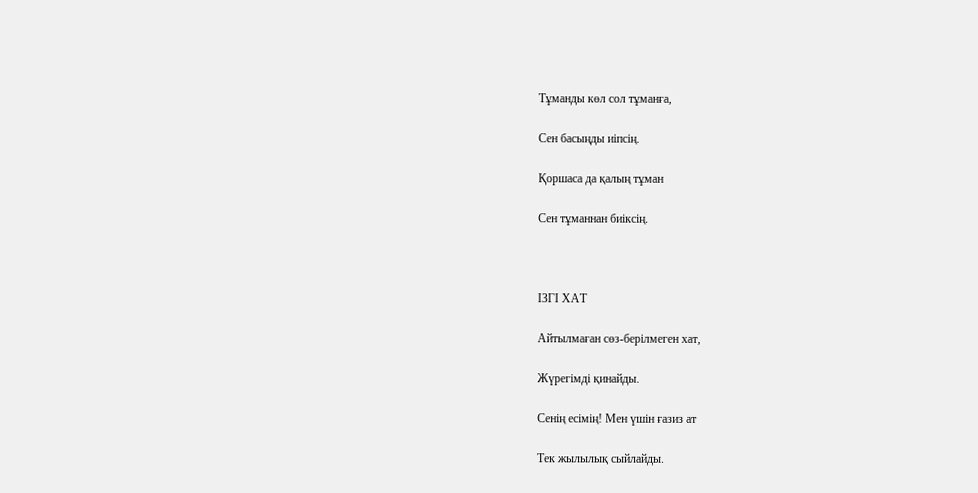Тұманды көл сол тұманға,

Сен басыңды иіпсің.

Қоршаса да қалың тұман

Сен тұманнан биіксің.



ІЗГІ ХАТ

Айтылмаған сөз-берілмеген хат,

Жүрегімді қинайды.

Сенің есімің! Мен үшін ғазиз ат

Тек жылылық сыйлайды.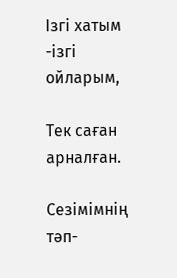Ізгі хатым -ізгі ойларым,

Тек саған арналған.

Сезімімнің тәп-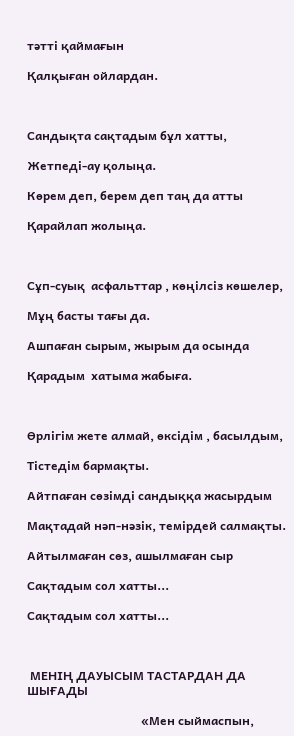тәтті қаймағын

Қалқыған ойлардан.



Сандықта сақтадым бұл хатты,

Жетпеді-ау қолыңа.

Көрем деп, берем деп таң да атты

Қарайлап жолыңа.



Сұп-суық  асфальттар , көңілсіз көшелер,

Мұң басты тағы да.

Ашпаған сырым, жырым да осында

Қарадым  хатыма жабыға.



Өрлігім жете алмай, өксідім , басылдым,

Тістедім бармақты.

Айтпаған сөзімді сандыққа жасырдым

Мақтадай нәп-нәзік, темірдей салмақты.

Айтылмаған сөз, ашылмаған сыр

Сақтадым сол хатты...

Сақтадым сол хатты...



 МЕНІҢ ДАУЫСЫМ ТАСТАРДАН ДА ШЫҒАДЫ

                                      «Мен сыймаспын,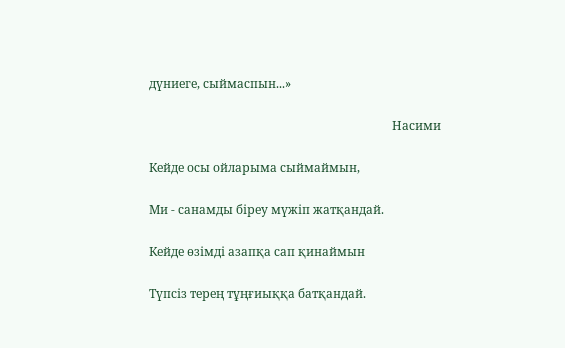дүниеге, сыймаспын...»

                                                                                 Насими

Кейде осы ойларыма сыймаймын,

Ми - санамды біреу мүжіп жатқандай.

Кейде өзімді азапқа сап қинаймын

Түпсіз терең тұңғиыққа батқандай.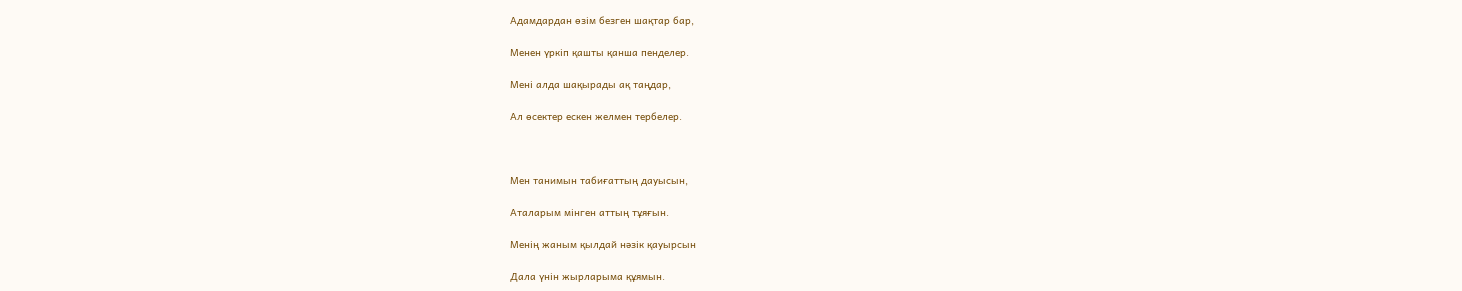Адамдардан өзім безген шақтар бар,

Менен үркіп қашты қанша пенделер.

Мені алда шақырады ақ таңдар,

Ал өсектер ескен желмен тербелер.



Мен танимын табиғаттың дауысын,

Аталарым мінген аттың тұяғын.

Менің жаным қылдай нәзік қауырсын

Дала үнін жырларыма құямын.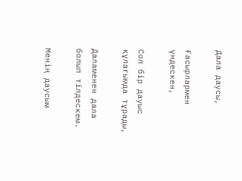Дала даусы,

Ғасырлармен үндескен,

Сол бір дауыс құлағымда тұрады,

Даламенен дала болып тілдескем.

Менің даусым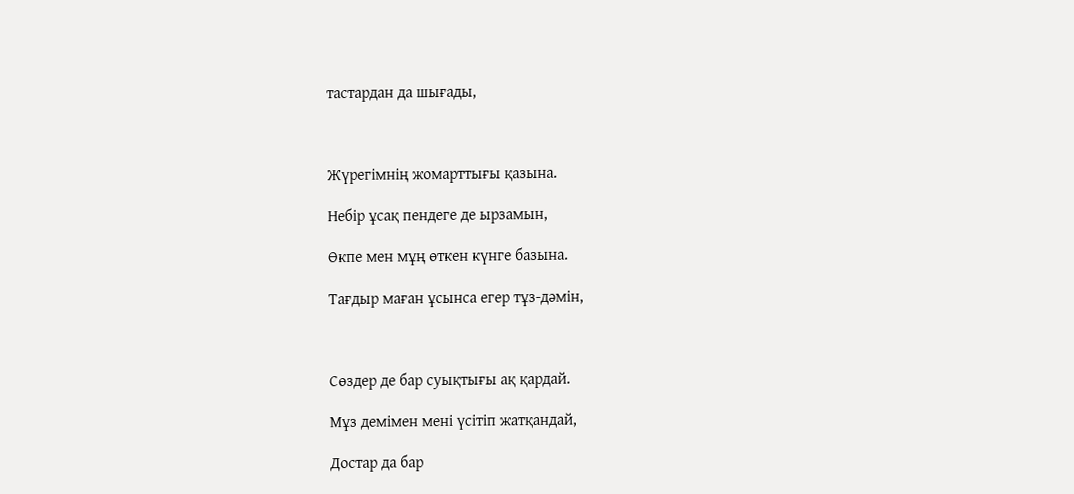тастардан да шығады,



Жүрегімнің жомарттығы қазына.

Небір ұсақ пендеге де ырзамын,

Өкпе мен мұң өткен күнге базына.

Тағдыр маған ұсынса егер тұз-дәмін,



Сөздер де бар суықтығы ақ қардай.

Мұз демімен мені үсітіп жатқандай,

Достар да бар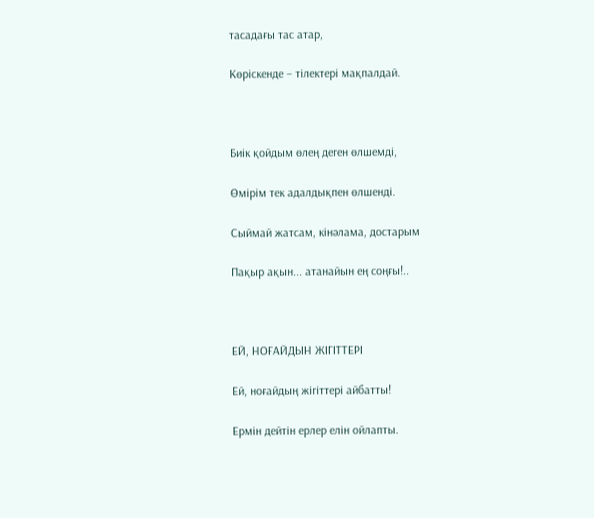тасадағы тас атар,

Көріскенде – тілектері мақпалдай.



Биік қойдым өлең деген өлшемді,

Өмірім тек адалдықпен өлшенді.

Сыймай жатсам, кінәлама, достарым

Пақыр ақын... атанайын ең соңғы!..



ЕЙ, НОҒАЙДЫН ЖІГІТТЕРІ

Ей, ноғайдың жігіттері айбатты!

Ермін дейтін ерлер елін ойлапты.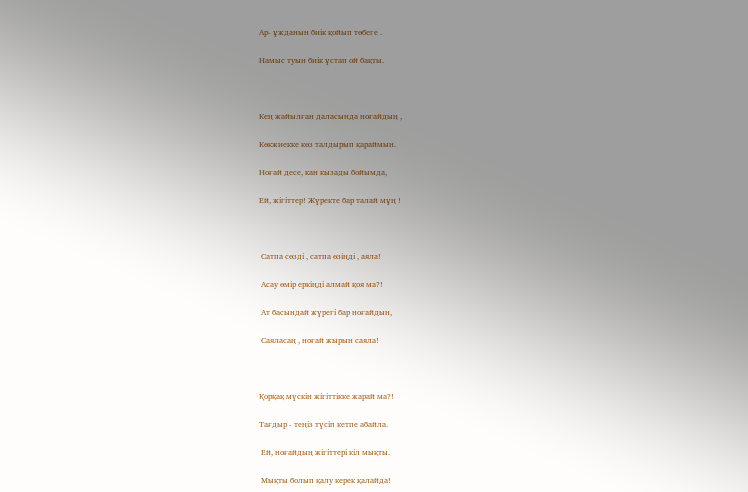Ар- ұжданын биік қойып төбеге .

Намыс туын биік ұстап ой бақты.



Кең жайылған даласында ноғайдың ,

Көкжиекке көз талдырып қараймын.

Ноғай десе, кан кызады бойымда,

Ей, жігіттер! Жүректе бар талай мұң !



 Сатпа сөзді , сатпа өзіңді , аяла!

 Асау өмір еркіңді алмай қоя ма?!

 Ат басындай жүрегі бар ноғайдын,

 Саяласаң , ноғай жырын саяла!



Қорқақ мүскін жігіттікке жарай ма?!

Тағдыр - теңіз түсіп кетпе абайла.

 Ей, ноғайдың жігіттері кіл мықты.

 Мықты болып қалу керек қалайда!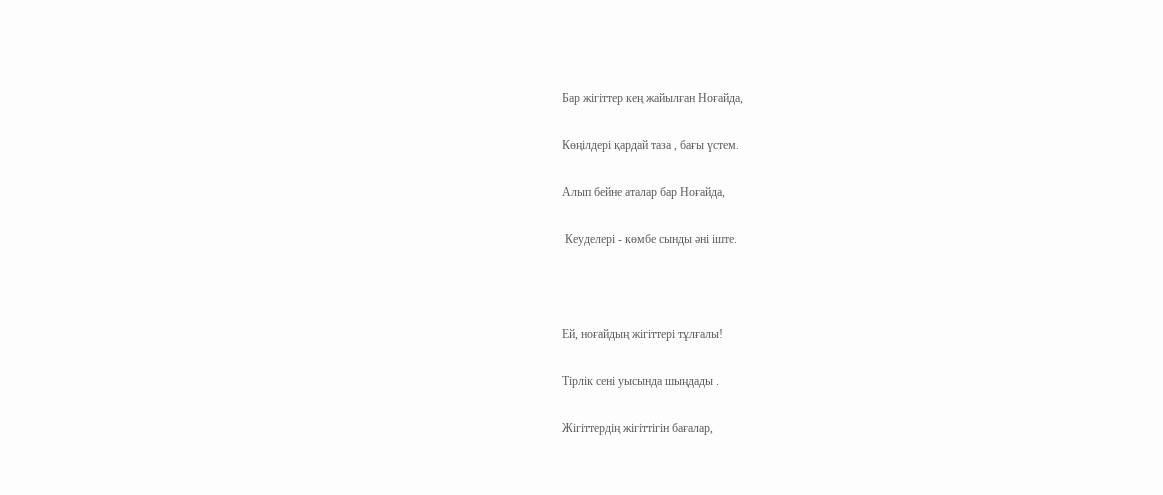Бар жігіттер кең жайылған Ноғайда,

Көңілдері қардай таза , бағы үстем.

Алып бейне аталар бар Ноғайда,

 Кеуделері - көмбе сынды әні іште.



Ей, ноғайдың жігіттері тұлғалы!

Тірлік сені уысында шыңдады .

Жігіттердің жігіттігін бағалар,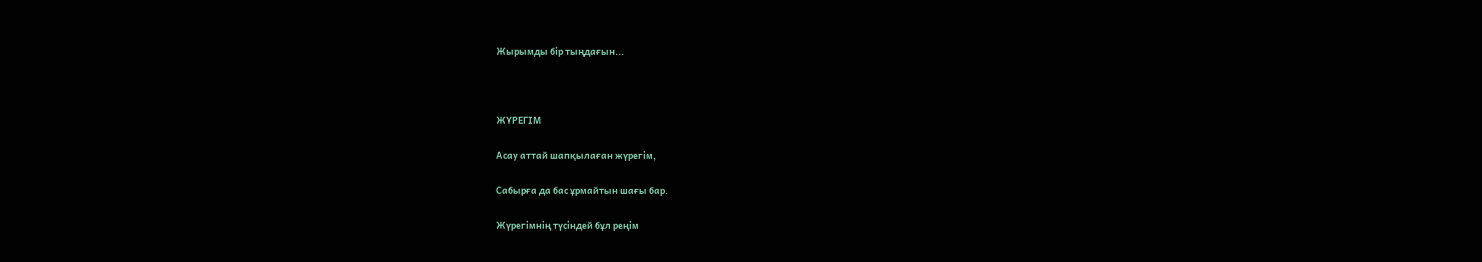Жырымды бір тыңдағын...



ЖҮРЕГІМ

Асау аттай шапқылаған жүрегім,

Сабырға да бас ұрмайтын шағы бар.

Жүрегімнің түсіндей бұл реңім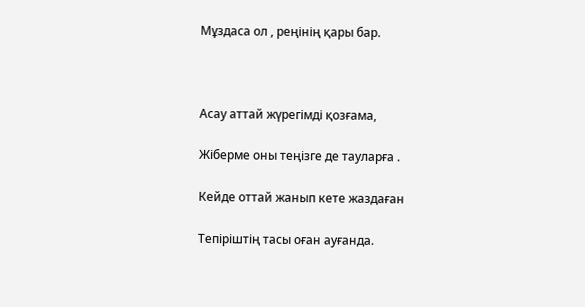Мұздаса ол , реңінің қары бар.



Асау аттай жүрегімді қозғама,

Жіберме оны теңізге де тауларға .

Кейде оттай жанып кете жаздаған

Тепіріштің тасы оған ауғанда.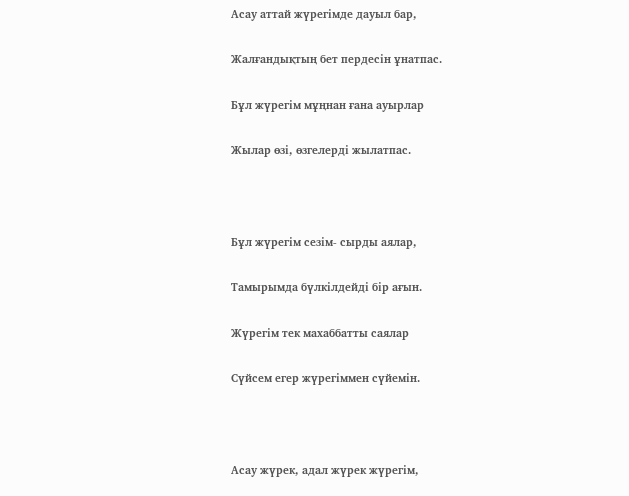Асау аттай жүрегімде дауыл бар,

Жалғандықтың бет пердесін ұнатпас.

Бұл жүрегім мұңнан ғана ауырлар

Жылар өзі, өзгелерді жылатпас.



Бұл жүрегім сезім- сырды аялар,

Тамырымда бүлкілдейді бір ағын.

Жүрегім тек махаббатты саялар

Сүйсем егер жүрегіммен сүйемін.



Асау жүрек, адал жүрек жүрегім,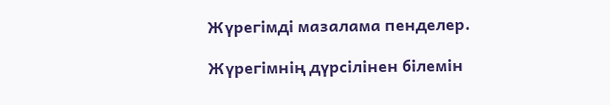Жүрегімді мазалама пенделер.

Жүрегімнің дүрсілінен білемін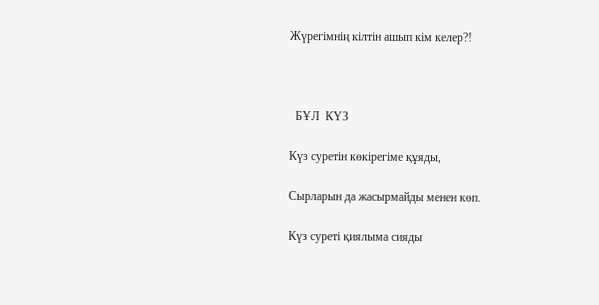Жүрегімнің кілтін ашып кім келер?!



  БҰЛ  КҮЗ

Күз суретін көкірегіме құяды,

Сырларын да жасырмайды менен көп.

Күз суреті қиялыма сияды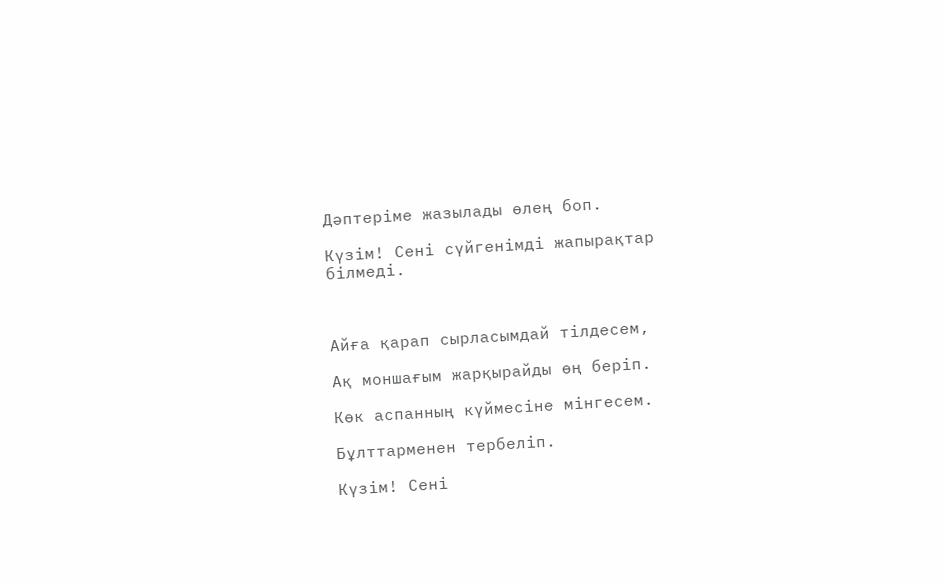Дәптеріме жазылады өлең боп.

Күзім! Сені сүйгенімді жапырақтар білмеді.



Айға қарап сырласымдай тілдесем,

Ақ моншағым жарқырайды өң беріп.

Көк аспанның күймесіне мінгесем.

Бұлттарменен тербеліп.

Күзім! Сені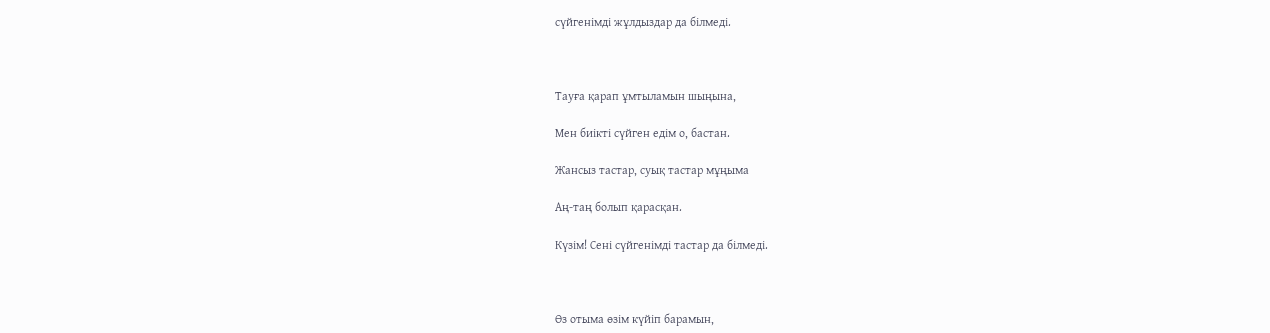сүйгенімді жұлдыздар да білмеді.



Тауға қарап ұмтыламын шыңына,

Мен биікті сүйген едім о, бастан.

Жансыз тастар, суық тастар мұңыма

Аң-таң болып қарасқан.

Күзім! Сені сүйгенімді тастар да білмеді.



Өз отыма өзім күйіп барамын,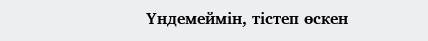Үндемеймін, тістеп өскен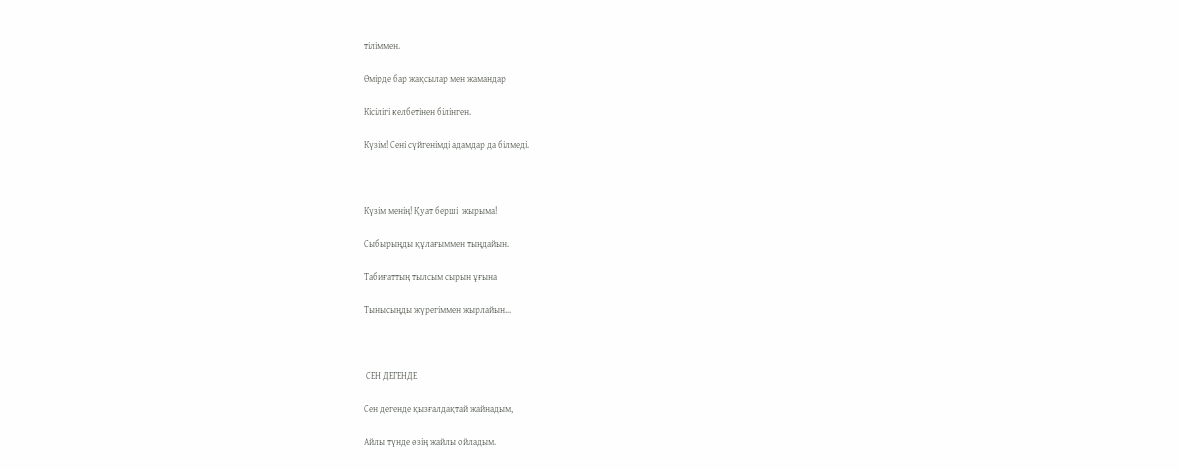тіліммен.

Өмірде бар жақсылар мен жамандар

Кісілігі келбетінен білінген.

Күзім! Сені сүйгенімді адамдар да білмеді.



Күзім менің! Қуат берші  жырыма!

Сыбырыңды құлағыммен тыңдайын.

Табиғаттың тылсым сырын ұғына

Тынысыңды жүрегіммен жырлайын...



 СЕН ДЕГЕНДЕ

Сен дегенде қызғалдақтай жайнадым,

Айлы түнде өзің жайлы ойладым.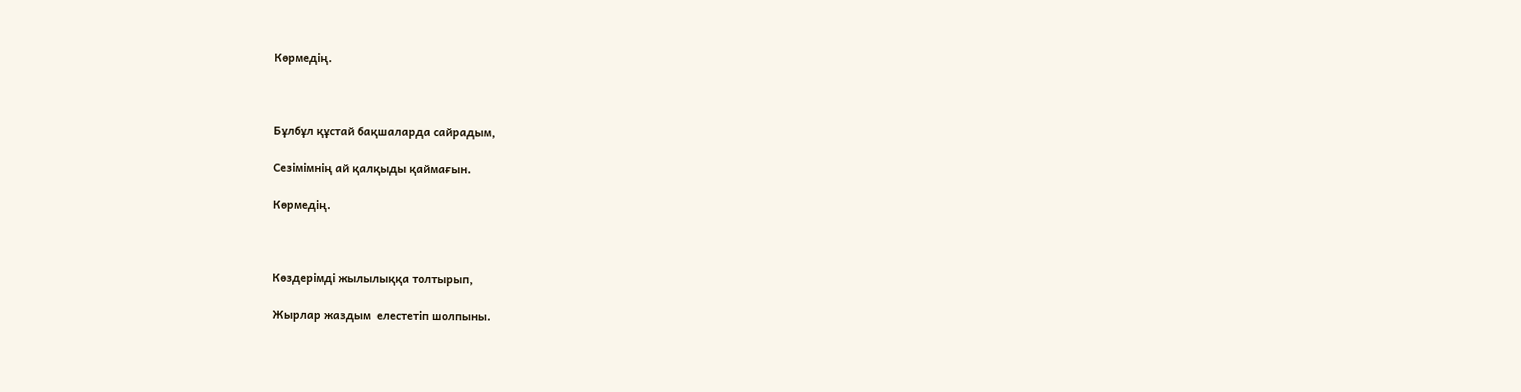Көрмедің.



Бұлбұл құстай бақшаларда сайрадым,

Сезімімнің ай қалқыды қаймағын.

Көрмедің.



Көздерімді жылылыққа толтырып,

Жырлар жаздым  елестетіп шолпыны.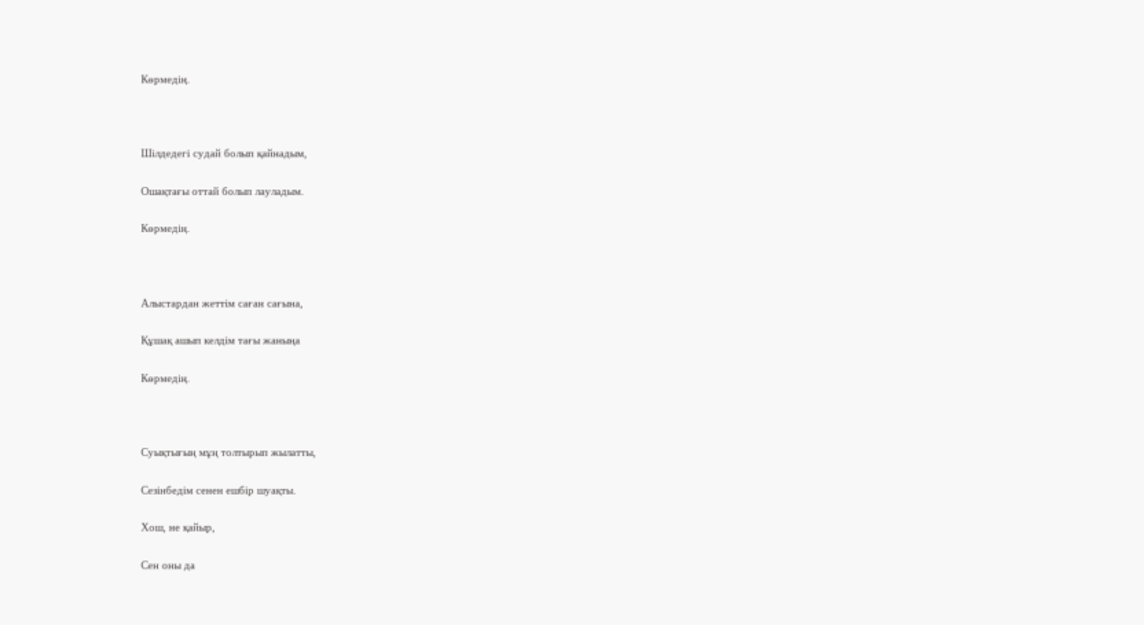Көрмедің.



Шілдедегі судай болып қайнадым,

Ошақтағы оттай болып лауладым.

Көрмедің.



Алыстардан жеттім саған сағына,

Құшақ ашып келдім тағы жаныңа

Көрмедің.



Суықтығың мұң толтырып жылатты,

Сезінбедім сенен ешбір шуақты.

Хош, не қайыр,

Сен оны да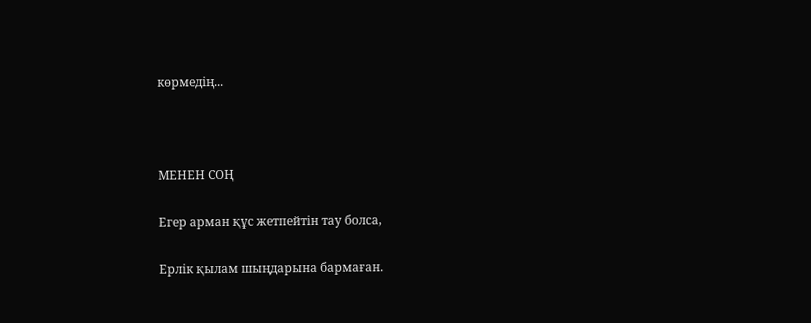көрмедің...



МЕНЕН СОҢ

Егер арман құс жетпейтін тау болса,

Ерлік қылам шыңдарына бармаған.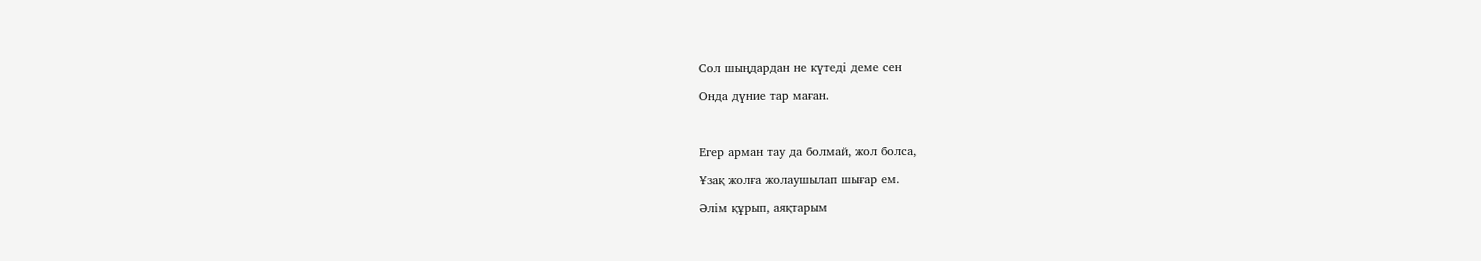Сол шыңдардан не күтеді деме сен

Онда дүние тар маған.



Егер арман тау да болмай, жол болса,

Ұзақ жолға жолаушылап шығар ем.

Әлім құрып, аяқтарым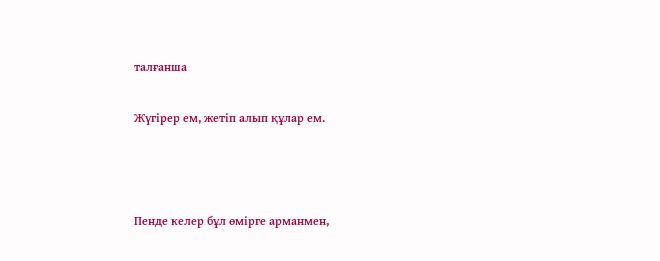талғанша

Жүгірер ем, жетіп алып құлар ем.



Пенде келер бұл өмірге арманмен,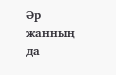Әр жанның да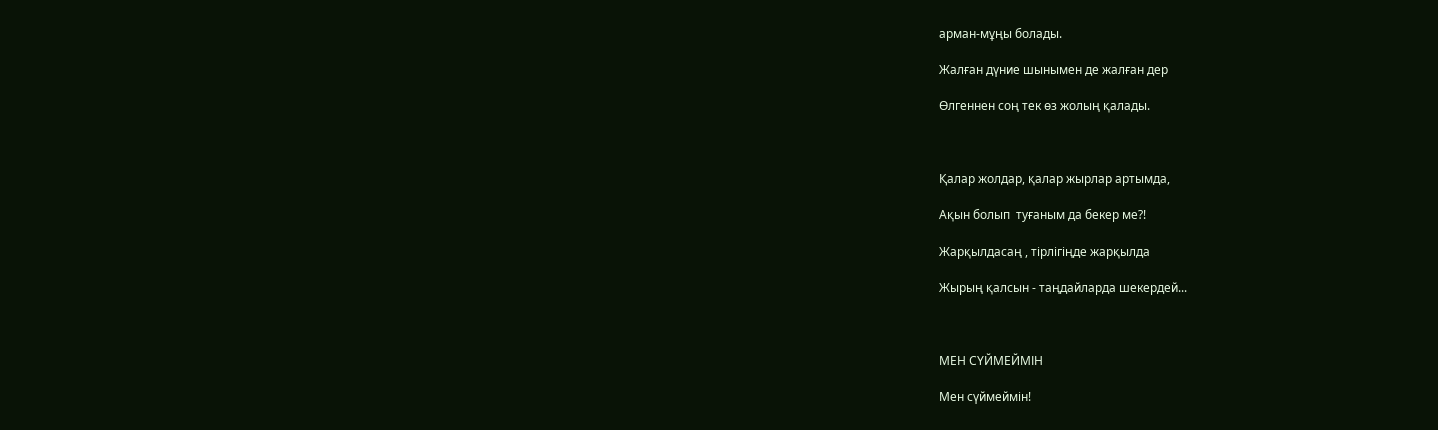арман-мұңы болады.

Жалған дүние шынымен де жалған дер

Өлгеннен соң тек өз жолың қалады.



Қалар жолдар, қалар жырлар артымда,

Ақын болып  туғаным да бекер ме?!

Жарқылдасаң , тірлігіңде жарқылда

Жырың қалсын - таңдайларда шекердей...



МЕН СҮЙМЕЙМІН

Мен сүймеймін!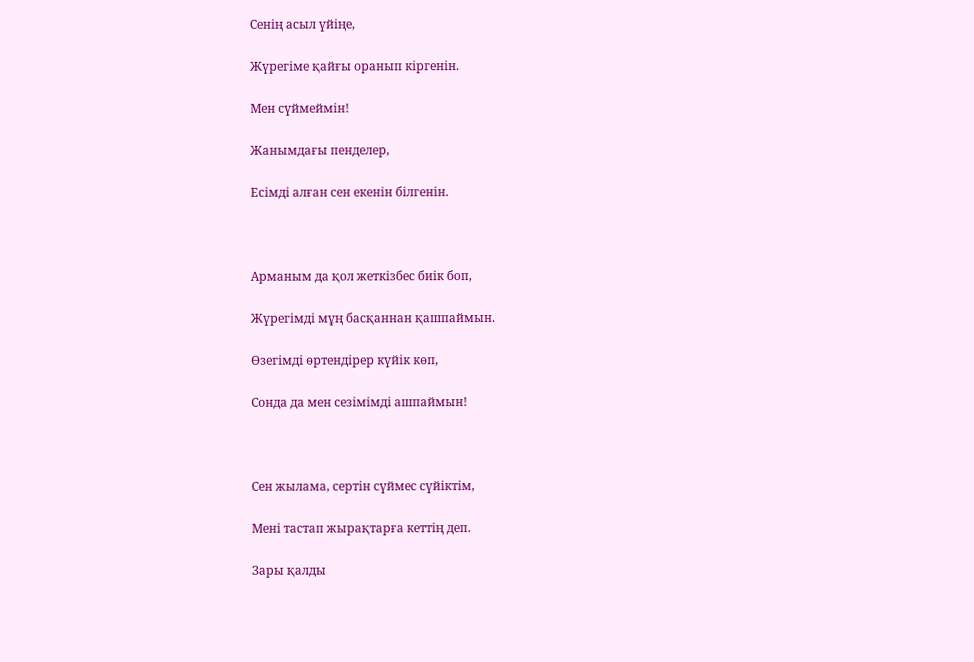Сенің асыл үйіңе,

Жүрегіме қайғы оранып кіргенін.

Мен сүймеймін!

Жанымдағы пенделер,

Есімді алған сен екенін білгенін.



Арманым да қол жеткізбес биік боп,

Жүрегімді мұң басқаннан қашпаймын.

Өзегімді өртендірер күйік көп,

Сонда да мен сезімімді ашпаймын!



Сен жылама, сертін сүймес сүйіктім,

Мені тастап жырақтарға кеттің деп.

Зары қалды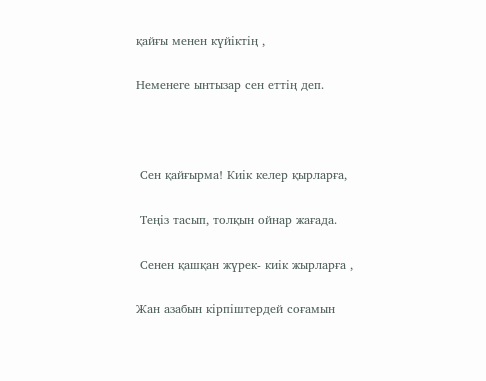қайғы менен күйіктің ,

Неменеге ынтызар сен еттің деп.



 Сен қайғырма! Киік келер қырларға,

 Теңіз тасып, толқын ойнар жағада.

 Сенен қашқан жүрек- киік жырларға ,

Жан азабын кірпіштердей соғамын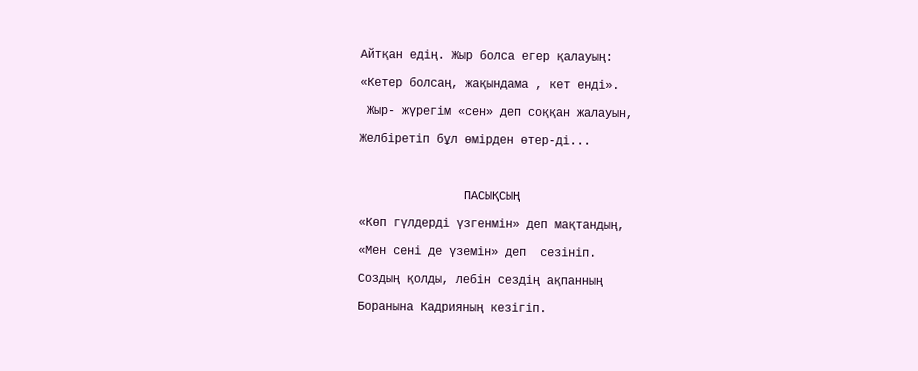Айтқан едің. Жыр болса егер қалауың:

«Кетер болсаң, жақындама , кет енді».

 Жыр- жүрегім «сен» деп соққан жалауын,

Желбіретіп бұл өмірден өтер-ді...



               ПАСЫҚСЫҢ

«Көп гүлдерді үзгенмін» деп мақтандың,

«Мен сені де үземін» деп  сезініп.

Создың қолды, лебін сездің ақпанның

Боранына Кадрияның кезігіп.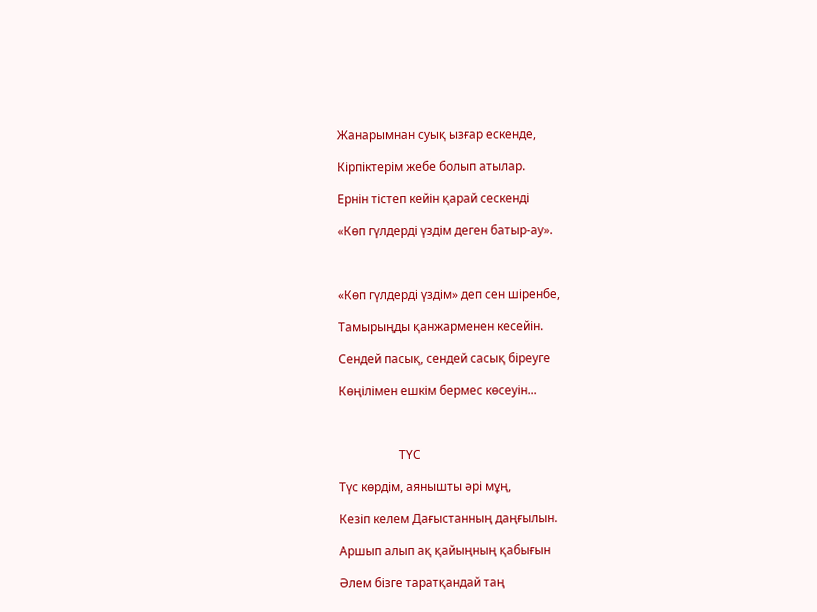Жанарымнан суық ызғар ескенде,

Кірпіктерім жебе болып атылар.

Ернін тістеп кейін қарай сескенді

«Көп гүлдерді үздім деген батыр-ау».



«Көп гүлдерді үздім» деп сен шіренбе,

Тамырыңды қанжарменен кесейін.

Сендей пасық, сендей сасық біреуге

Көңілімен ешкім бермес көсеуін...



                    ТҮС

Түс көрдім, аянышты әрі мұң,

Кезіп келем Дағыстанның даңғылын.

Аршып алып ақ қайыңның қабығын

Әлем бізге таратқандай таң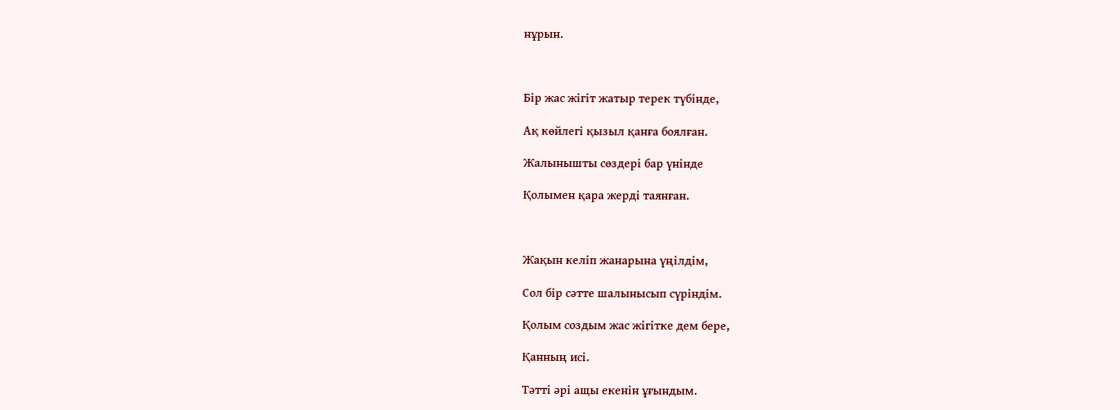нұрын.



Бір жас жігіт жатыр терек түбінде,

Ақ көйлегі қызыл қанға боялған.

Жалынышты сөздері бар үнінде

Қолымен қара жерді таянған.



Жақын келіп жанарына үңілдім,

Сол бір сәтте шалынысып сүріндім.

Қолым создым жас жігітке дем бере,

Қанның исі.

Тәтті әрі ащы екенін ұғындым.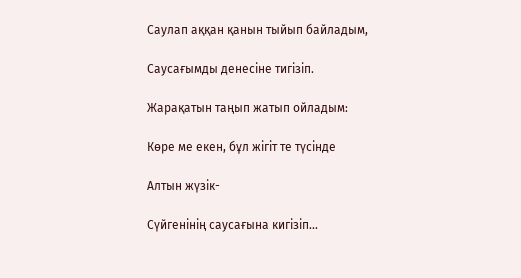Саулап аққан қанын тыйып байладым,

Саусағымды денесіне тигізіп.

Жарақатын таңып жатып ойладым:

Көре ме екен, бұл жігіт те түсінде

Алтын жүзік-

Сүйгенінің саусағына кигізіп...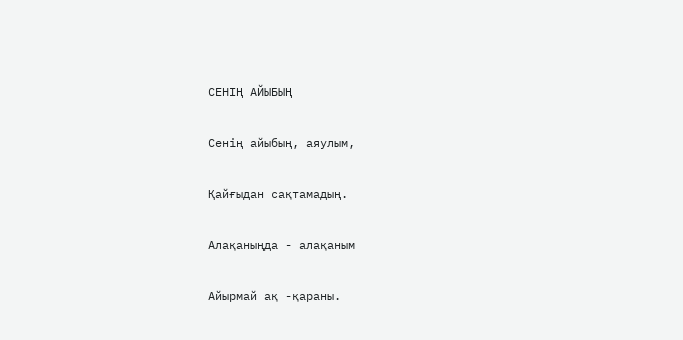СЕНІҢ АЙЫБЫҢ

Сенің айыбың, аяулым,

Қайғыдан сақтамадың.

Алақаныңда - алақаным

Айырмай ақ -қараны.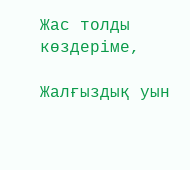Жас толды көздеріме,

Жалғыздық уын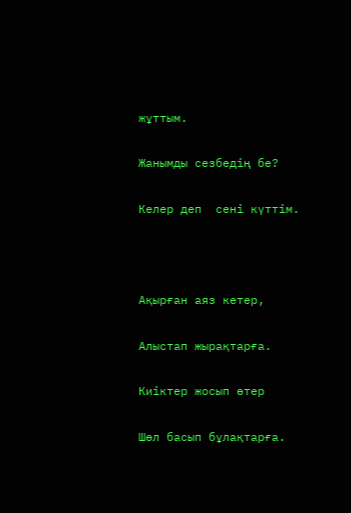жұттым.

Жанымды сезбедің бе?

Келер деп  сені күттім.



Ақырған аяз кетер,

Алыстап жырақтарға.

Киіктер жосып өтер

Шөл басып бұлақтарға.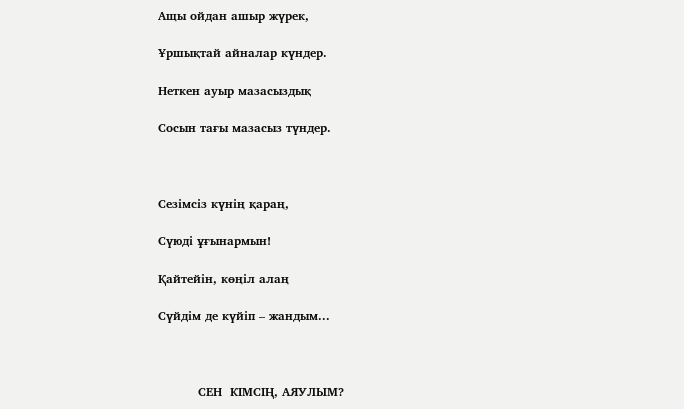Ащы ойдан ашыр жүрек,

Ұршықтай айналар күндер.

Неткен ауыр мазасыздық

Сосын тағы мазасыз түндер.



Сезімсіз күнің қараң,

Сүюді ұғынармын!

Қайтейін, көңіл алаң

Сүйдім де күйіп – жандым...



          СЕН  КІМСІҢ, АЯУЛЫМ?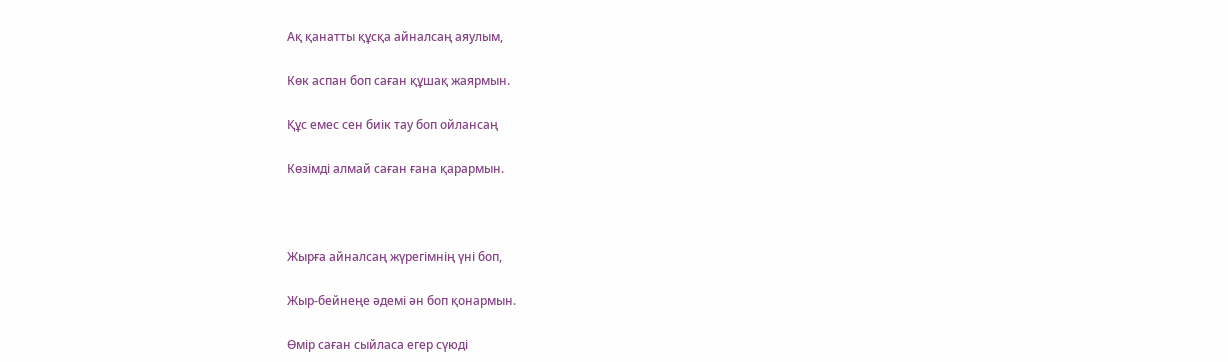Ақ қанатты құсқа айналсаң аяулым,

Көк аспан боп саған құшақ жаярмын.

Құс емес сен биік тау боп ойлансаң

Көзімді алмай саған ғана қарармын.



Жырға айналсаң жүрегімнің үні боп,

Жыр-бейнеңе әдемі ән боп қонармын.

Өмір саған сыйласа егер сүюді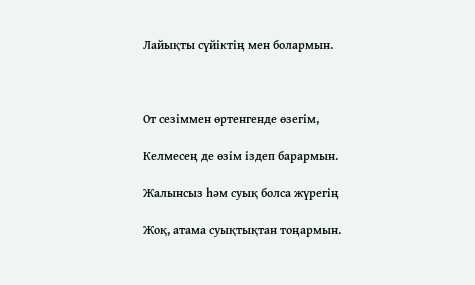Лайықты сүйіктің мен болармын.



От сезіммен өртенгенде өзегім,

Келмесең де өзім іздеп барармын.

Жалынсыз һәм суық болса жүрегің

Жоқ, атама суықтықтан тоңармын.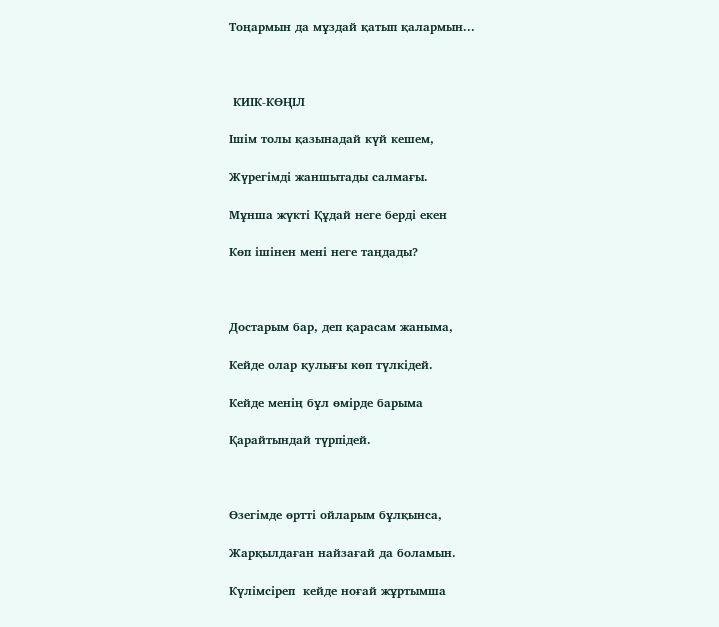Тоңармын да мұздай қатып қалармын...



 КИІК-КӨҢІЛ

Ішім толы қазынадай күй кешем,

Жүрегімді жаншытады салмағы.

Мұнша жүкті Құдай неге берді екен

Көп ішінен мені неге таңдады?



Достарым бар, деп қарасам жаныма,

Кейде олар қулығы көп түлкідей.

Кейде менің бұл өмірде барыма

Қарайтындай түрпідей.



Өзегімде өртті ойларым бұлқынса,

Жарқылдаған найзағай да боламын.

Күлімсіреп  кейде ноғай жұртымша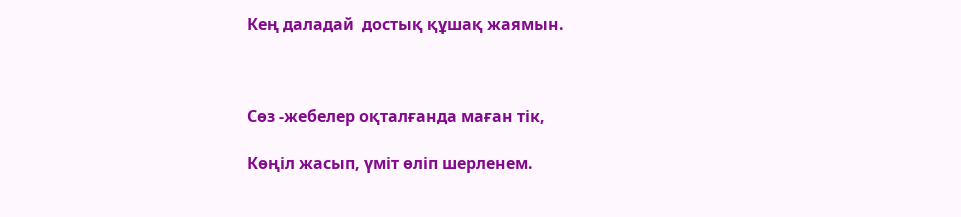Кең даладай  достық құшақ жаямын.



Сөз -жебелер оқталғанда маған тік,

Көңіл жасып, үміт өліп шерленем.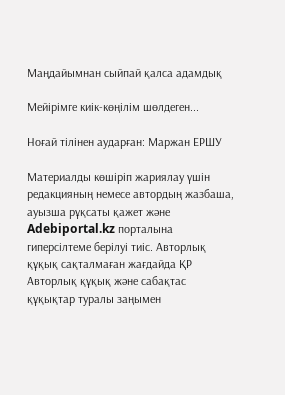Маңдайымнан сыйпай қалса адамдық

Мейірімге киік-көңілім шөлдеген...

Ноғай тілінен аударған: Маржан ЕРШУ

Материалды көшіріп жариялау үшін редакцияның немесе автордың жазбаша, ауызша рұқсаты қажет және Adebiportal.kz порталына гиперсілтеме берілуі тиіс. Авторлық құқық сақталмаған жағдайда ҚР Авторлық құқық және сабақтас құқықтар туралы заңымен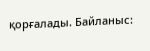қорғалады. Байланыс: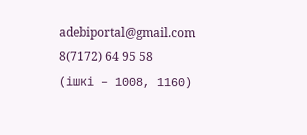adebiportal@gmail.com 8(7172) 64 95 58 (ішкі – 1008, 1160)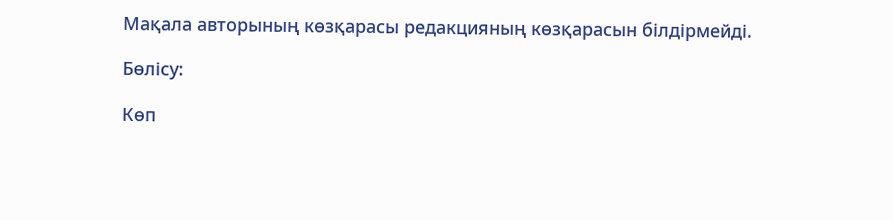Мақала авторының көзқарасы редакцияның көзқарасын білдірмейді.

Бөлісу:

Көп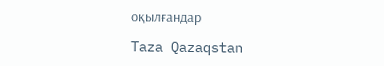оқылғандар

Taza Qazaqstan